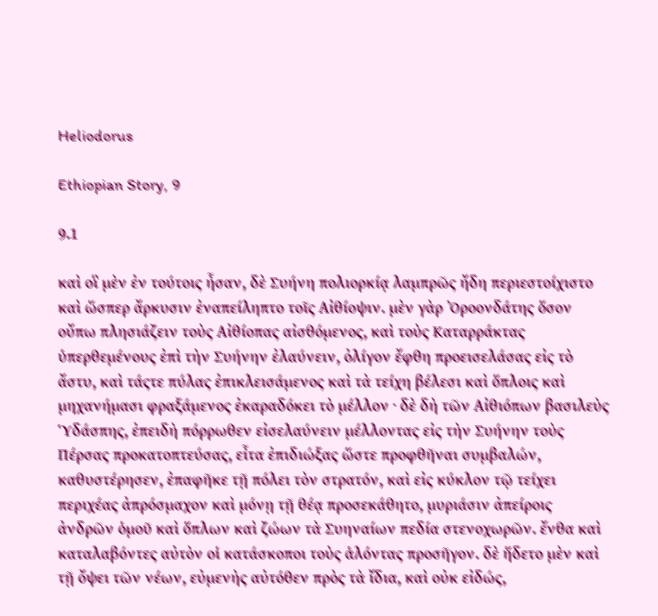Heliodorus

Ethiopian Story, 9

9.1

καὶ οἳ μὲν ἐν τούτοις ἦσαν, δὲ Συήνη πολιορκίᾳ λαμπρῶς ἤδη περιεστοίχιστο καὶ ὥσπερ ἄρκυσιν ἐναπείληπτο τοῖς Αἰθίοψιν. μὲν γὰρ Ὀροονδάτης ὅσον οὔπω πλησιάζειν τοὺς Αἰθίοπας αἰσθόμενος, καὶ τοὺς Καταρράκτας ὑπερθεμένους ἐπὶ τὴν Συήνην ἐλαύνειν, ὀλίγον ἔφθη προεισελάσας εἰς τὸ ἄστυ, καὶ τάςτε πύλας ἐπικλεισάμενος καὶ τὰ τείχη βέλεσι καὶ ὅπλοις καὶ μηχανήμασι φραξάμενος ἐκαραδόκει τὸ μέλλον · δὲ δὴ τῶν Αἰθιόπων βασιλεὺς Ὑδάσπης, ἐπειδὴ πόρρωθεν εἰσελαύνειν μέλλοντας εἰς τὴν Συήνην τοὺς Πέρσας προκατοπτεύσας, εἶτα ἐπιδιώξας ὥστε προφθῆναι συμβαλών, καθυστέρησεν, ἐπαφῆκε τῇ πόλει τὸν στρατόν, καὶ εἰς κύκλον τῷ τείχει περιχέας ἀπρόσμαχον καὶ μόνῃ τῇ θέᾳ προσεκάθητο, μυριάσιν ἀπείροις ἀνδρῶν ὁμοῦ καὶ ὅπλων καὶ ζώων τὰ Συηναίων πεδία στενοχωρῶν. ἔνθα καὶ καταλαβόντες αὐτὸν οἱ κατάσκοποι τοὺς ἁλόντας προσῆγον. δὲ ἥδετο μὲν καὶ τῇ ὄψει τῶν νέων, εὐμενὴς αὐτόθεν πρὸς τὰ ἴδια, καὶ οὐκ εἰδώς,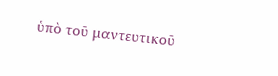ὑπὸ τοῦ μαντευτικοῦ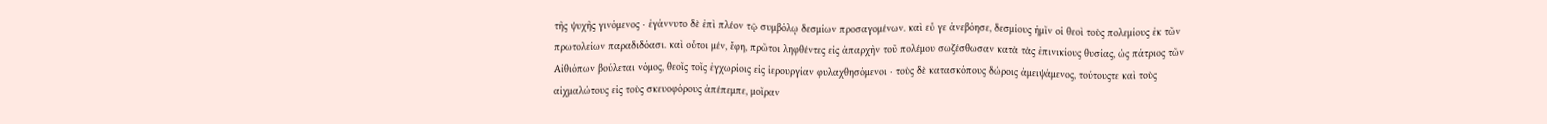τῆς ψυχῆς γινόμενος · ἐγάννυτο δὲ ἐπὶ πλέον τῷ συμβόλῳ δεσμίων προσαγομένων. καὶ εὖ γε ἀνεβόησε, δεσμίους ἡμῖν οἱ θεοὶ τοὺς πολεμίους ἐκ τῶν πρωτολείων παραδιδόασι. καὶ οὗτοι μέν, ἔφη, πρῶτοι ληφθέντες εἰς ἀπαρχὴν τοῦ πολέμου σωζέσθωσαν κατὰ τὰς ἐπινικίους θυσίας, ὡς πάτριος τῶν Αἰθιόπων βούλεται νόμος, θεοῖς τοῖς ἐγχωρίοις εἰς ἱερουργίαν φυλαχθησόμενοι · τοὺς δὲ κατασκόπους δώροις ἀμειψάμενος, τούτουςτε καὶ τοὺς αἰχμαλώτους εἰς τοὺς σκευοφόρους ἀπέπεμπε, μοῖραν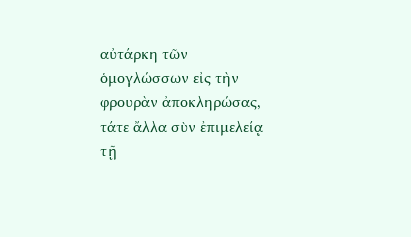αὐτάρκη τῶν ὁμογλώσσων εἰς τὴν φρουρὰν ἀποκληρώσας, τάτε ἄλλα σὺν ἐπιμελείᾳ τῇ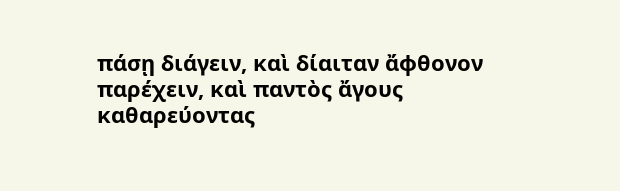πάσῃ διάγειν, καὶ δίαιταν ἄφθονον παρέχειν, καὶ παντὸς ἄγους καθαρεύοντας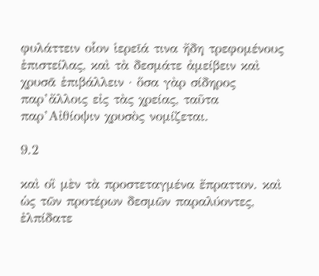φυλάττειν οἷον ἱερεῖά τινα ἤδη τρεφομένους ἐπιστείλας, καὶ τὰ δεσμάτε ἀμείβειν καὶ χρυσᾶ ἐπιβάλλειν · ὅσα γὰρ σίδηρος παρ’ἄλλοις εἰς τὰς χρείας, ταῦτα παρ’Αἰθίοψιν χρυσὸς νομίζεται.

9.2

καὶ οἳ μὲν τὰ προστεταγμένα ἔπραττον. καὶ ὡς τῶν προτέρων δεσμῶν παραλύοντες, ἐλπίδατε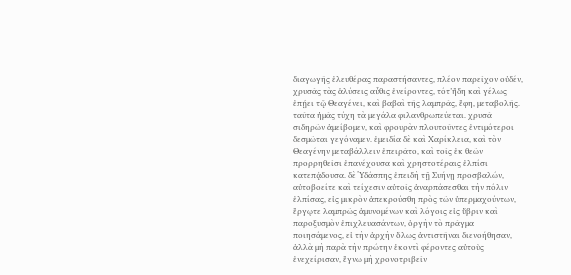διαγωγῆς ἐλευθέρας παραστήσαντες, πλέον παρεῖχον οὐδέν, χρυσᾶς τὰς ἁλύσεις αὖθις ἐνείροντες, τότ’ἤδη καὶ γέλως ἐπῄει τῷ Θεαγένει, καὶ βαβαὶ τῆς λαμπρᾶς, ἔφη, μεταβολῆς. ταῦτα ἡμᾶς τύχη τὰ μεγάλα φιλανθρωπεύεται. χρυσᾶ σιδηρῶν ἀμείβομεν, καὶ φρουρὰν πλουτοῦντες ἐντιμότεροι δεσμῶται γεγόναμεν. ἐμειδία δὲ καὶ Χαρίκλεια, καὶ τὸν Θεαγένην μεταβάλλειν ἐπειρᾶτο, καὶ τοῖς ἐκ θεῶν προρρηθεῖσι ἐπανέχουσα καὶ χρηστοτέραις ἐλπίσι κατεπᾴδουσα. δὲ Ὑδάσπης ἐπειδὴ τῇ Συήνῃ προσβαλών, αὐτοβοείτε καὶ τείχεσιν αὐτοῖς ἀναρπάσεσθαι τὴν πόλιν ἐλπίσας, εἰς μικρὸν ἀπεκρούσθη πρὸς τῶν ὑπερμαχούντων, ἔργῳτε λαμπρῶς ἀμυνομένων καὶ λόγοις εἰς ὕβριν καὶ παροξυσμὸν ἐπιχλευασάντων, ὀργὴν τὸ πρᾶγμα ποιησάμενος, εἰ τὴν ἀρχὴν ὅλως ἀντιστῆναι διενοήθησαν, ἀλλὰ μὴ παρὰ τὴν πρώτην ἑκοντὶ φέροντες αὑτοὺς ἐνεχείρισαν, ἔγνω μὴ χρονοτριβεῖν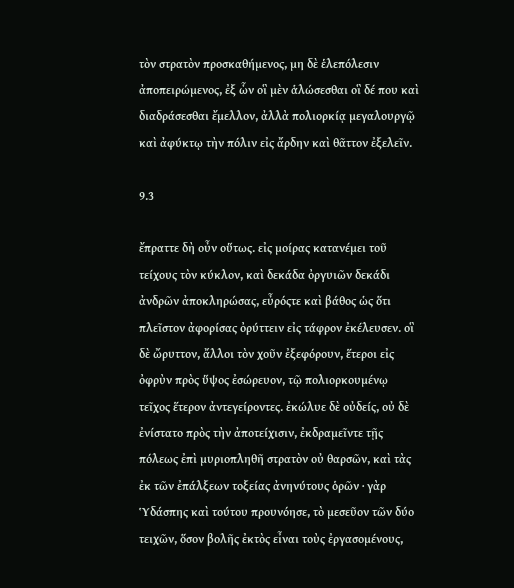τὸν στρατὸν προσκαθήμενος, μη δὲ ἑλεπόλεσιν ἀποπειρώμενος, ἐξ ὧν οἳ μὲν ἁλώσεσθαι οἳ δέ που καὶ διαδράσεσθαι ἔμελλον, ἀλλὰ πολιορκίᾳ μεγαλουργῷ καὶ ἀφύκτῳ τὴν πόλιν εἰς ἄρδην καὶ θᾶττον ἐξελεῖν.

9.3

ἔπραττε δὴ οὖν οὕτως. εἰς μοίρας κατανέμει τοῦ τείχους τὸν κύκλον, καὶ δεκάδα ὀργυιῶν δεκάδι ἀνδρῶν ἀποκληρώσας, εὖρόςτε καὶ βάθος ὡς ὅτι πλεῖστον ἀφορίσας ὀρύττειν εἰς τάφρον ἐκέλευσεν. οἳ δὲ ὤρυττον, ἄλλοι τὸν χοῦν ἐξεφόρουν, ἕτεροι εἰς ὀφρὺν πρὸς ὕψος ἐσώρευον, τῷ πολιορκουμένῳ τεῖχος ἕτερον ἀντεγείροντες. ἐκώλυε δὲ οὐδείς, οὐ δὲ ἐνίστατο πρὸς τὴν ἀποτείχισιν, ἐκδραμεῖντε τῇς πόλεως ἐπὶ μυριοπληθῆ στρατὸν οὐ θαρσῶν, καὶ τὰς ἐκ τῶν ἐπάλξεων τοξείας ἀνηνύτους ὁρῶν · γὰρ Ὑδάσπης καὶ τούτου προυνόησε, τὸ μεσεῦον τῶν δύο τειχῶν, ὅσον βολῆς ἐκτὸς εἶναι τοὺς ἐργασομένους,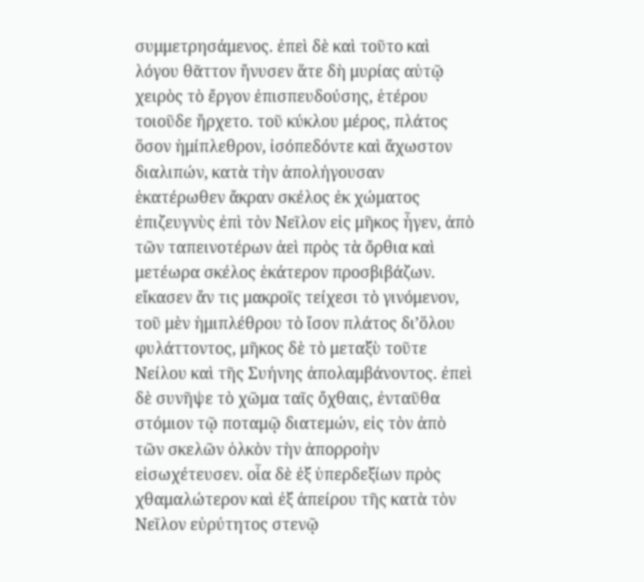συμμετρησάμενος. ἐπεὶ δὲ καὶ τοῦτο καὶ λόγου θᾶττον ἤνυσεν ἅτε δὴ μυρίας αὐτῷ χειρὸς τὸ ἔργον ἐπισπευδούσης, ἑτέρου τοιοῦδε ἤρχετο. τοῦ κύκλου μέρος, πλάτος ὅσον ἡμίπλεθρον, ἰσόπεδόντε καὶ ἄχωστον διαλιπών, κατὰ τὴν ἀπολήγουσαν ἑκατέρωθεν ἄκραν σκέλος ἐκ χώματος ἐπιζευγνὺς ἐπὶ τὸν Νεῖλον εἰς μῆκος ἦγεν, ἀπὸ τῶν ταπεινοτέρων ἀεὶ πρὸς τὰ ὄρθια καὶ μετέωρα σκέλος ἑκάτερον προσβιβάζων. εἴκασεν ἄν τις μακροῖς τείχεσι τὸ γινόμενον, τοῦ μὲν ἡμιπλέθρου τὸ ἴσον πλάτος δι’ὅλου φυλάττοντος, μῆκος δὲ τὸ μεταξὺ τοῦτε Νείλου καὶ τῆς Συήνης ἀπολαμβάνοντος. ἐπεὶ δὲ συνῆψε τὸ χῶμα ταῖς ὄχθαις, ἐνταῦθα στόμιον τῷ ποταμῷ διατεμών, εἰς τὸν ἀπὸ τῶν σκελῶν ὁλκὸν τὴν ἀπορροὴν εἰσωχέτευσεν. οἷα δὲ ἐξ ὑπερδεξίων πρὸς χθαμαλώτερον καὶ ἐξ ἀπείρου τῆς κατὰ τὸν Νεῖλον εὐρύτητος στενῷ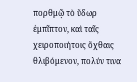πορθμῷ τὸ ὕδωρ ἐμπῖπτον, καὶ ταῖς χειροποιήτοις ὄχθαις θλιβόμενον, πολύν τινα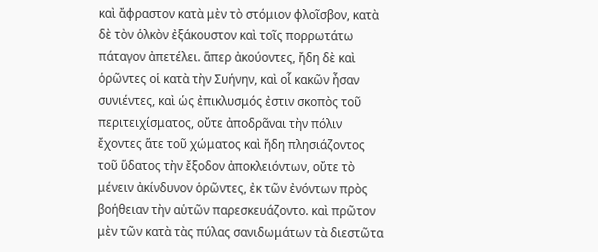καὶ ἄφραστον κατὰ μὲν τὸ στόμιον φλοῖσβον, κατὰ δὲ τὸν ὁλκὸν ἐξάκουστον καὶ τοῖς πορρωτάτω πάταγον ἀπετέλει. ἅπερ ἀκούοντες, ἤδη δὲ καὶ ὁρῶντες οἱ κατὰ τὴν Συήνην, καὶ οἷ κακῶν ἦσαν συνιέντες, καὶ ὡς ἐπικλυσμός ἐστιν σκοπὸς τοῦ περιτειχίσματος, οὔτε ἀποδρᾶναι τὴν πόλιν ἔχοντες ἅτε τοῦ χώματος καὶ ἤδη πλησιάζοντος τοῦ ὕδατος τὴν ἔξοδον ἀποκλειόντων, οὔτε τὸ μένειν ἀκίνδυνον ὁρῶντες, ἐκ τῶν ἐνόντων πρὸς βοήθειαν τὴν αὑτῶν παρεσκευάζοντο. καὶ πρῶτον μὲν τῶν κατὰ τὰς πύλας σανιδωμάτων τὰ διεστῶτα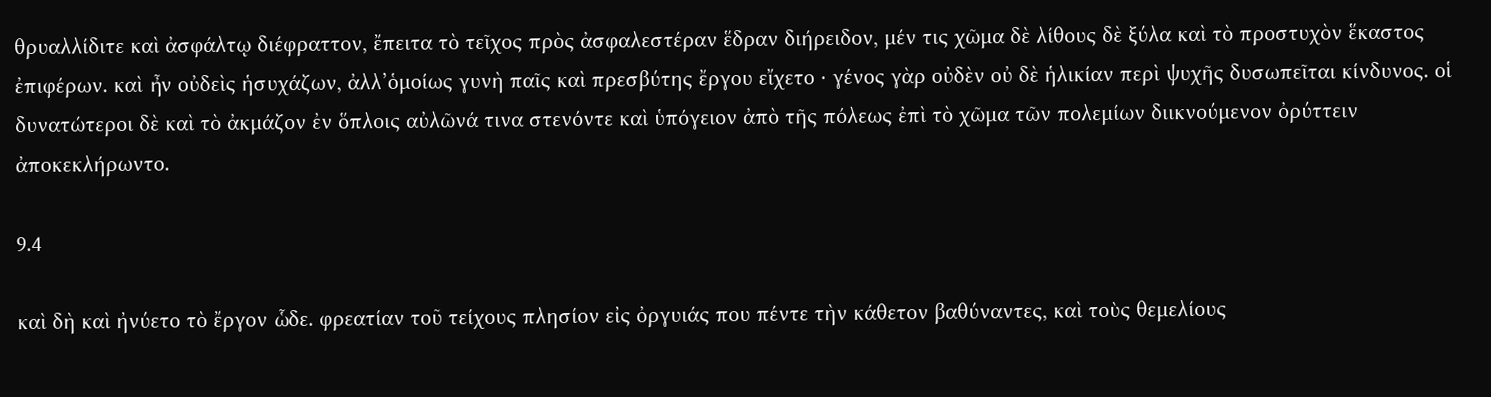θρυαλλίδιτε καὶ ἀσφάλτῳ διέφραττον, ἔπειτα τὸ τεῖχος πρὸς ἀσφαλεστέραν ἕδραν διήρειδον, μέν τις χῶμα δὲ λίθους δὲ ξύλα καὶ τὸ προστυχὸν ἕκαστος ἐπιφέρων. καὶ ἦν οὐδεὶς ἡσυχάζων, ἀλλ’ὁμοίως γυνὴ παῖς καὶ πρεσβύτης ἔργου εἴχετο · γένος γὰρ οὐδὲν οὐ δὲ ἡλικίαν περὶ ψυχῆς δυσωπεῖται κίνδυνος. οἱ δυνατώτεροι δὲ καὶ τὸ ἀκμάζον ἐν ὅπλοις αὐλῶνά τινα στενόντε καὶ ὑπόγειον ἀπὸ τῆς πόλεως ἐπὶ τὸ χῶμα τῶν πολεμίων διικνούμενον ὀρύττειν ἀποκεκλήρωντο.

9.4

καὶ δὴ καὶ ἠνύετο τὸ ἔργον ὧδε. φρεατίαν τοῦ τείχους πλησίον εἰς ὀργυιάς που πέντε τὴν κάθετον βαθύναντες, καὶ τοὺς θεμελίους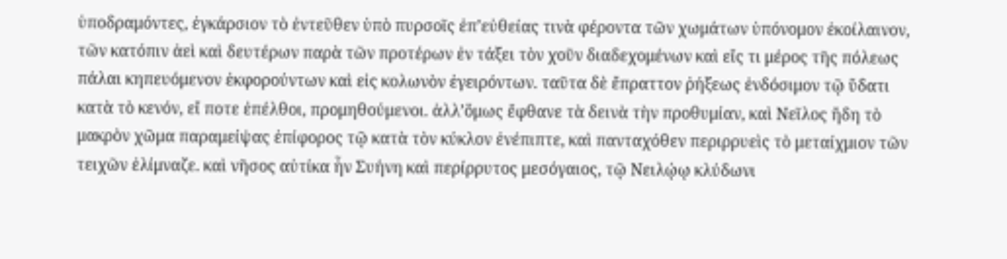ὑποδραμόντες, ἐγκάρσιον τὸ ἐντεῦθεν ὑπὸ πυρσοῖς ἐπ’εὐθείας τινὰ φέροντα τῶν χωμάτων ὑπόνομον ἐκοίλαινον, τῶν κατόπιν ἀεὶ καὶ δευτέρων παρὰ τῶν προτέρων ἐν τάξει τὸν χοῦν διαδεχομένων καὶ εἴς τι μέρος τῆς πόλεως πάλαι κηπευόμενον ἐκφορούντων καὶ εἰς κολωνὸν ἐγειρόντων. ταῦτα δὲ ἔπραττον ῥήξεως ἐνδόσιμον τῷ ὕδατι κατὰ τὸ κενόν, εἴ ποτε ἐπέλθοι, προμηθούμενοι. ἀλλ’ὅμως ἔφθανε τὰ δεινὰ τὴν προθυμίαν, καὶ Νεῖλος ἤδη τὸ μακρὸν χῶμα παραμείψας ἐπίφορος τῷ κατὰ τὸν κύκλον ἐνέπιπτε, καὶ πανταχόθεν περιρρυεὶς τὸ μεταίχμιον τῶν τειχῶν ἐλίμναζε. καὶ νῆσος αὐτίκα ἦν Συήνη καὶ περίρρυτος μεσόγαιος, τῷ Νειλῴῳ κλύδωνι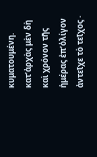κυματουμένη. κατ’ἀρχὰς μὲν δὴ καὶ χρόνον τῆς ἡμέρας ἐπ’ὀλίγον ἀντεῖχε τὸ τεῖχος ·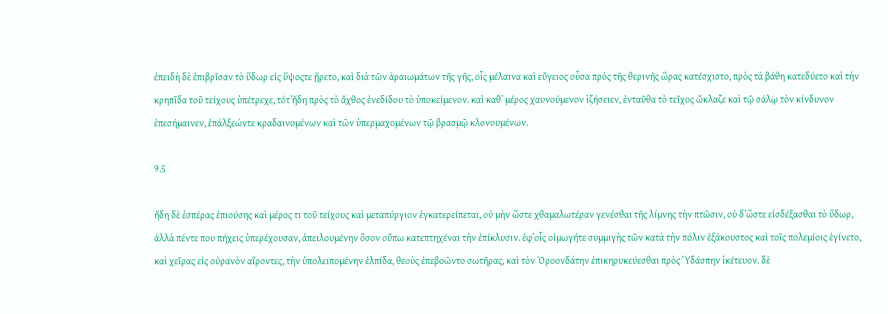ἐπειδὴ δὲ ἐπιβρῖσαν τὸ ὕδωρ εἰς ὕψοςτε ᾔρετο, καὶ διὰ τῶν ἀραιωμάτων τῆς γῆς, οἷς μέλαινα καὶ εὔγειος οὖσα πρὸς τῆς θερινῆς ὥρας κατέσχιστο, πρὸς τὰ βάθη κατεδύετο καὶ τὴν κρηπῖδα τοῦ τείχους ὑπέτρεχε, τότ’ἤδη πρὸς τὸ ἄχθος ἐνεδίδου τὸ ὑποκείμενον. καὶ καθ’ μέρος χαυνούμενον ἱζήσειεν, ἐνταῦθα τὸ τεῖχος ὤκλαζε καὶ τῷ σάλῳ τὸν κίνδυνον ἐπεσήμαινεν, ἐπάλξεώντε κραδαινομένων καὶ τῶν ὑπερμαχομένων τῷ βρασμῷ κλονουμένων.

9.5

ἤδη δὲ ἑσπέρας ἐπιούσης καὶ μέρος τι τοῦ τείχους καὶ μεταπύργιον ἐγκατερείπεται, οὐ μὴν ὥστε χθαμαλωτέραν γενέσθαι τῆς λίμνης τὴν πτῶσιν, οὐ δ’ὥστε εἰσδέξασθαι τὸ ὕδωρ, ἀλλὰ πέντε που πήχεις ὑπερέχουσαν, ἀπειλουμένην ὅσον οὔπω κατεπτηχέναι τὴν ἐπίκλυσιν. ἐφ’οἷς οἰμωγήτε συμμιγὴς τῶν κατὰ τὴν πόλιν ἐξάκουστος καὶ τοῖς πολεμίοις ἐγίνετο, καὶ χεῖρας εἰς οὐρανὸν αἴροντες, τὴν ὑπολειπομένην ἐλπίδα, θεοὺς ἐπεβοῶντο σωτῆρας, καὶ τὸν Ὀροονδάτην ἐπικηρυκεύεσθαι πρὸς Ὑδάσπην ἱκέτευον. δὲ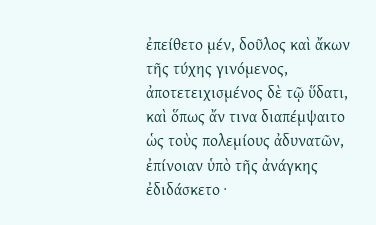ἐπείθετο μέν, δοῦλος καὶ ἄκων τῆς τύχης γινόμενος, ἀποτετειχισμένος δὲ τῷ ὕδατι, καὶ ὅπως ἄν τινα διαπέμψαιτο ὡς τοὺς πολεμίους ἀδυνατῶν, ἐπίνοιαν ὑπὸ τῆς ἀνάγκης ἐδιδάσκετο ·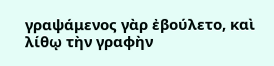γραψάμενος γὰρ ἐβούλετο, καὶ λίθῳ τὴν γραφὴν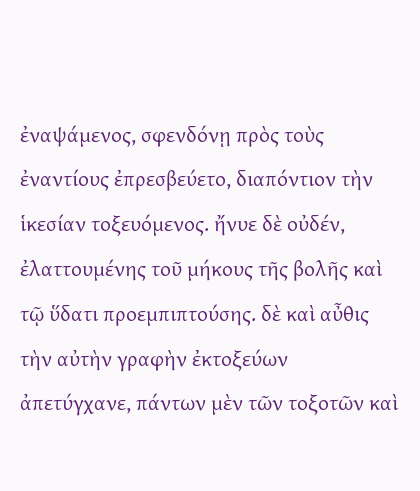ἐναψάμενος, σφενδόνῃ πρὸς τοὺς ἐναντίους ἐπρεσβεύετο, διαπόντιον τὴν ἱκεσίαν τοξευόμενος. ἤνυε δὲ οὐδέν, ἐλαττουμένης τοῦ μήκους τῆς βολῆς καὶ τῷ ὕδατι προεμπιπτούσης. δὲ καὶ αὖθις τὴν αὐτὴν γραφὴν ἐκτοξεύων ἀπετύγχανε, πάντων μὲν τῶν τοξοτῶν καὶ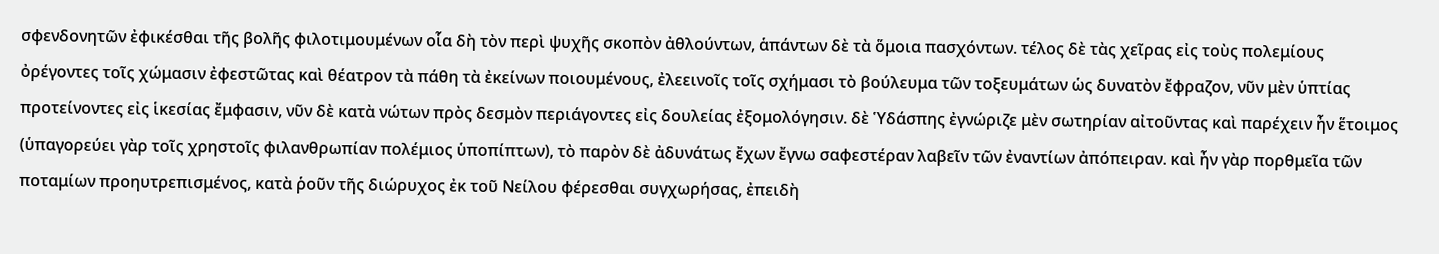σφενδονητῶν ἐφικέσθαι τῆς βολῆς φιλοτιμουμένων οἷα δὴ τὸν περὶ ψυχῆς σκοπὸν ἀθλούντων, ἁπάντων δὲ τὰ ὅμοια πασχόντων. τέλος δὲ τὰς χεῖρας εἰς τοὺς πολεμίους ὀρέγοντες τοῖς χώμασιν ἐφεστῶτας καὶ θέατρον τὰ πάθη τὰ ἐκείνων ποιουμένους, ἐλεεινοῖς τοῖς σχήμασι τὸ βούλευμα τῶν τοξευμάτων ὡς δυνατὸν ἔφραζον, νῦν μὲν ὑπτίας προτείνοντες εἰς ἱκεσίας ἔμφασιν, νῦν δὲ κατὰ νώτων πρὸς δεσμὸν περιάγοντες εἰς δουλείας ἐξομολόγησιν. δὲ Ὑδάσπης ἐγνώριζε μὲν σωτηρίαν αἰτοῦντας καὶ παρέχειν ἦν ἕτοιμος (ὑπαγορεύει γὰρ τοῖς χρηστοῖς φιλανθρωπίαν πολέμιος ὑποπίπτων), τὸ παρὸν δὲ ἀδυνάτως ἔχων ἔγνω σαφεστέραν λαβεῖν τῶν ἐναντίων ἀπόπειραν. καὶ ἦν γὰρ πορθμεῖα τῶν ποταμίων προηυτρεπισμένος, κατὰ ῥοῦν τῆς διώρυχος ἐκ τοῦ Νείλου φέρεσθαι συγχωρήσας, ἐπειδὴ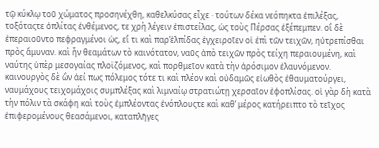τῷ κύκλῳ τοῦ χώματος προσηνέχθη, καθελκύσας εἶχε · τούτων δέκα νεόπηκτα ἐπιλέξας, τοξόταςτε ὁπλίτας ἐνθέμενος, τε χρὴ λέγειν ἐπιστείλας, ὡς τοὺς Πέρσας ἐξέπεμπεν. οἳ δὲ ἐπεραιοῦντο πεφραγμένοι ὡς, εἴ τι καὶ παρ’ἐλπίδας ἐγχειροῖεν οἱ ἐπὶ τῶν τειχῶν, ηὐτρεπίσθαι πρὸς ἄμυναν. καὶ ἦν θεαμάτων τὸ καινότατον, ναῦς ἀπὸ τειχῶν πρὸς τείχη περαιουμένη, καὶ ναύτης ὑπὲρ μεσογαίας πλοϊζόμενος, καὶ πορθμεῖον κατὰ τὴν ἀρόσιμον ἐλαυνόμενον. καινουργὸς δὲ ὢν ἀεί πως πόλεμος τότε τι καὶ πλέον καὶ οὐδαμῶς εἰωθὸς ἐθαυματούργει, ναυμάχους τειχομάχοις συμπλέξας καὶ λιμναίῳ στρατιώτῃ χερσαῖον ἐφοπλίσας. οἱ γὰρ δὴ κατὰ τὴν πόλιν τὰ σκάφη καὶ τοὺς ἐμπλέοντας ἐνόπλουςτε καὶ καθ’ μέρος κατήρειπτο τὸ τεῖχος ἐπιφερομένους θεασάμενοι, καταπλῆγες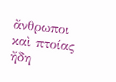ἄνθρωποι καὶ πτοίας ἤδη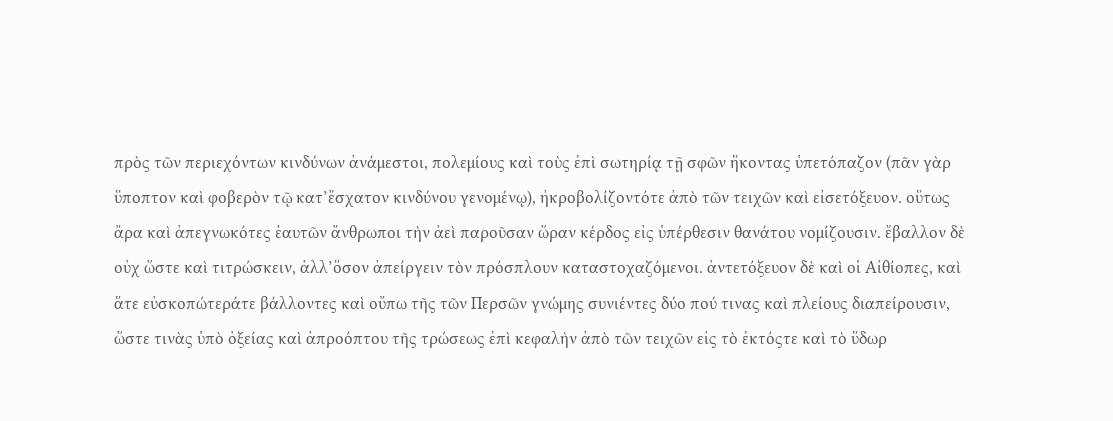πρὸς τῶν περιεχόντων κινδύνων ἀνάμεστοι, πολεμίους καὶ τοὺς ἐπὶ σωτηρίᾳ τῇ σφῶν ἥκοντας ὑπετόπαζον (πᾶν γὰρ ὕποπτον καὶ φοβερὸν τῷ κατ’ἔσχατον κινδύνου γενομένῳ), ἠκροβολίζοντότε ἀπὸ τῶν τειχῶν καὶ εἰσετόξευον. οὕτως ἄρα καὶ ἀπεγνωκότες ἑαυτῶν ἄνθρωποι τὴν ἀεὶ παροῦσαν ὥραν κέρδος εἰς ὑπέρθεσιν θανάτου νομίζουσιν. ἔβαλλον δὲ οὐχ ὥστε καὶ τιτρώσκειν, ἀλλ’ὅσον ἀπείργειν τὸν πρόσπλουν καταστοχαζόμενοι. ἀντετόξευον δὲ καὶ οἱ Αἰθίοπες, καὶ ἅτε εὐσκοπώτεράτε βάλλοντες καὶ οὔπω τῆς τῶν Περσῶν γνώμης συνιέντες δύο πού τινας καὶ πλείους διαπείρουσιν, ὥστε τινὰς ὑπὸ ὀξείας καὶ ἀπροόπτου τῆς τρώσεως ἐπὶ κεφαλὴν ἀπὸ τῶν τειχῶν εἰς τὸ ἐκτόςτε καὶ τὸ ὕδωρ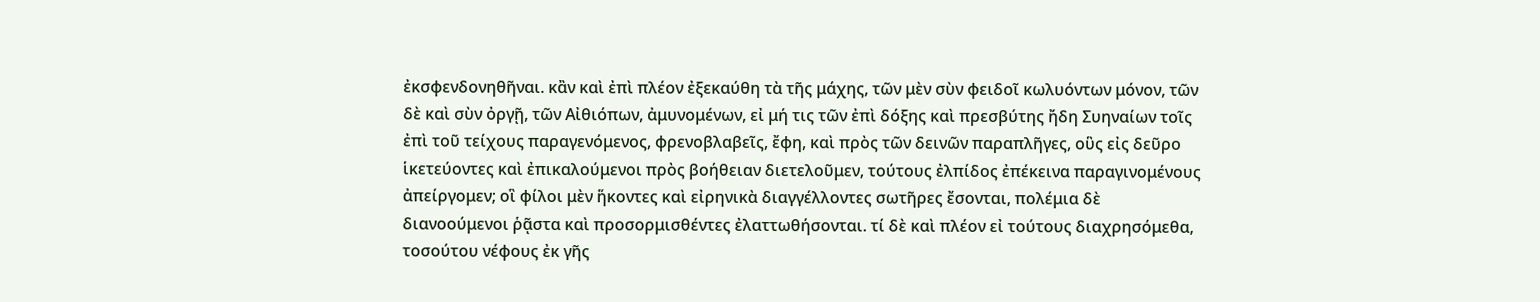ἐκσφενδονηθῆναι. κἂν καὶ ἐπὶ πλέον ἐξεκαύθη τὰ τῆς μάχης, τῶν μὲν σὺν φειδοῖ κωλυόντων μόνον, τῶν δὲ καὶ σὺν ὀργῇ, τῶν Αἰθιόπων, ἀμυνομένων, εἰ μή τις τῶν ἐπὶ δόξης καὶ πρεσβύτης ἤδη Συηναίων τοῖς ἐπὶ τοῦ τείχους παραγενόμενος, φρενοβλαβεῖς, ἔφη, καὶ πρὸς τῶν δεινῶν παραπλῆγες, οὓς εἰς δεῦρο ἱκετεύοντες καὶ ἐπικαλούμενοι πρὸς βοήθειαν διετελοῦμεν, τούτους ἐλπίδος ἐπέκεινα παραγινομένους ἀπείργομεν; οἳ φίλοι μὲν ἥκοντες καὶ εἰρηνικὰ διαγγέλλοντες σωτῆρες ἔσονται, πολέμια δὲ διανοούμενοι ῥᾷστα καὶ προσορμισθέντες ἐλαττωθήσονται. τί δὲ καὶ πλέον εἰ τούτους διαχρησόμεθα, τοσούτου νέφους ἐκ γῆς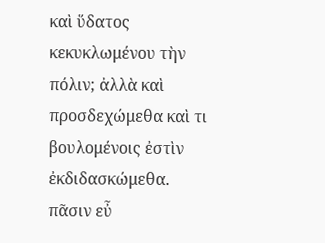καὶ ὕδατος κεκυκλωμένου τὴν πόλιν; ἀλλὰ καὶ προσδεχώμεθα καὶ τι βουλομένοις ἐστὶν ἐκδιδασκώμεθα. πᾶσιν εὖ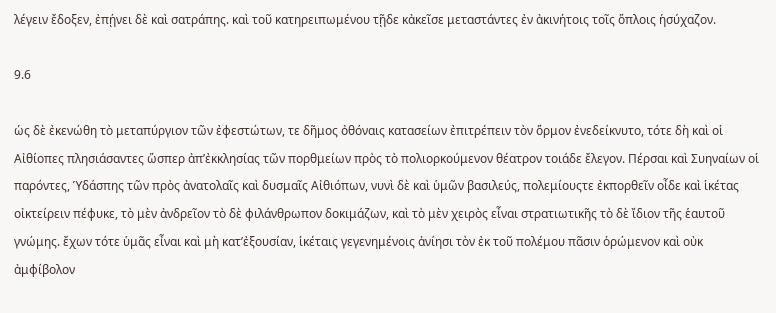λέγειν ἔδοξεν, ἐπῄνει δὲ καὶ σατράπης. καὶ τοῦ κατηρειπωμένου τῇδε κἀκεῖσε μεταστάντες ἐν ἀκινήτοις τοῖς ὅπλοις ἡσύχαζον.

9.6

ὡς δὲ ἐκενώθη τὸ μεταπύργιον τῶν ἐφεστώτων, τε δῆμος ὀθόναις κατασείων ἐπιτρέπειν τὸν ὅρμον ἐνεδείκνυτο, τότε δὴ καὶ οἱ Αἰθίοπες πλησιάσαντες ὥσπερ ἀπ’ἐκκλησίας τῶν πορθμείων πρὸς τὸ πολιορκούμενον θέατρον τοιάδε ἔλεγον. Πέρσαι καὶ Συηναίων οἱ παρόντες, Ὑδάσπης τῶν πρὸς ἀνατολαῖς καὶ δυσμαῖς Αἰθιόπων, νυνὶ δὲ καὶ ὑμῶν βασιλεύς, πολεμίουςτε ἐκπορθεῖν οἶδε καὶ ἱκέτας οἰκτείρειν πέφυκε, τὸ μὲν ἀνδρεῖον τὸ δὲ φιλάνθρωπον δοκιμάζων, καὶ τὸ μὲν χειρὸς εἶναι στρατιωτικῆς τὸ δὲ ἴδιον τῆς ἑαυτοῦ γνώμης. ἔχων τότε ὑμᾶς εἶναι καὶ μὴ κατ’ἐξουσίαν, ἱκέταις γεγενημένοις ἀνίησι τὸν ἐκ τοῦ πολέμου πᾶσιν ὁρώμενον καὶ οὐκ ἀμφίβολον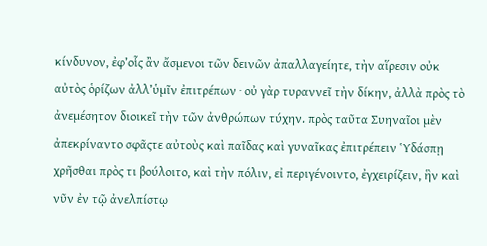κίνδυνον, ἐφ’οἷς ἂν ἄσμενοι τῶν δεινῶν ἀπαλλαγείητε, τὴν αἵρεσιν οὐκ αὐτὸς ὁρίζων ἀλλ’ὑμῖν ἐπιτρέπων · οὐ γὰρ τυραννεῖ τὴν δίκην, ἀλλὰ πρὸς τὸ ἀνεμέσητον διοικεῖ τὴν τῶν ἀνθρώπων τύχην. πρὸς ταῦτα Συηναῖοι μὲν ἀπεκρίναντο σφᾶςτε αὐτοὺς καὶ παῖδας καὶ γυναῖκας ἐπιτρέπειν Ὑδάσπῃ χρῆσθαι πρὸς τι βούλοιτο, καὶ τὴν πόλιν, εἰ περιγένοιντο, ἐγχειρίζειν, ἣν καὶ νῦν ἐν τῷ ἀνελπίστῳ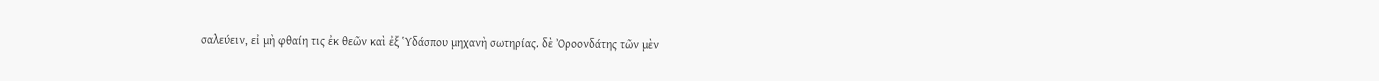σαλεύειν, εἰ μὴ φθαίη τις ἐκ θεῶν καὶ ἐξ Ὑδάσπου μηχανὴ σωτηρίας. δὲ Ὀροονδάτης τῶν μὲν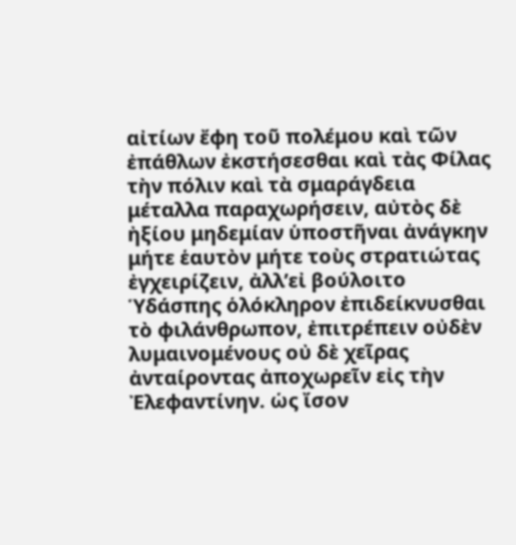αἰτίων ἔφη τοῦ πολέμου καὶ τῶν ἐπάθλων ἐκστήσεσθαι καὶ τὰς Φίλας τὴν πόλιν καὶ τὰ σμαράγδεια μέταλλα παραχωρήσειν, αὐτὸς δὲ ἠξίου μηδεμίαν ὑποστῆναι ἀνάγκην μήτε ἑαυτὸν μήτε τοὺς στρατιώτας ἐγχειρίζειν, ἀλλ’εἰ βούλοιτο Ὑδάσπης ὁλόκληρον ἐπιδείκνυσθαι τὸ φιλάνθρωπον, ἐπιτρέπειν οὐδὲν λυμαινομένους οὐ δὲ χεῖρας ἀνταίροντας ἀποχωρεῖν εἰς τὴν Ἐλεφαντίνην. ὡς ἴσον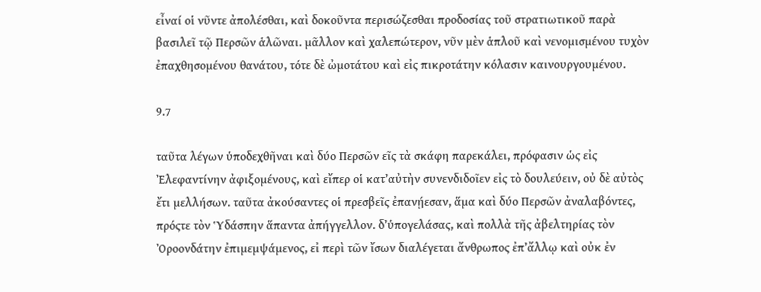εἶναί οἱ νῦντε ἀπολέσθαι, καὶ δοκοῦντα περισώζεσθαι προδοσίας τοῦ στρατιωτικοῦ παρὰ βασιλεῖ τῷ Περσῶν ἁλῶναι. μᾶλλον καὶ χαλεπώτερον, νῦν μὲν ἁπλοῦ καὶ νενομισμένου τυχὸν ἐπαχθησομένου θανάτου, τότε δὲ ὠμοτάτου καὶ εἰς πικροτάτην κόλασιν καινουργουμένου.

9.7

ταῦτα λέγων ὑποδεχθῆναι καὶ δύο Περσῶν εῖς τὰ σκάφη παρεκάλει, πρόφασιν ὡς εἰς Ἐλεφαντίνην ἀφιξομένους, καὶ εἴπερ οἱ κατ’αὐτὴν συνενδιδοῖεν εἰς τὸ δουλεύειν, οὐ δὲ αὐτὸς ἔτι μελλήσων. ταῦτα ἀκούσαντες οἱ πρεσβεῖς ἐπανῄεσαν, ἅμα καὶ δύο Περσῶν ἀναλαβόντες, πρόςτε τὸν Ὑδάσπην ἅπαντα ἀπήγγελλον. δ’ὑπογελάσας, καὶ πολλὰ τῆς ἀβελτηρίας τὸν Ὀροονδάτην ἐπιμεμψάμενος, εἰ περὶ τῶν ἴσων διαλέγεται ἄνθρωπος ἐπ’ἄλλῳ καὶ οὐκ ἐν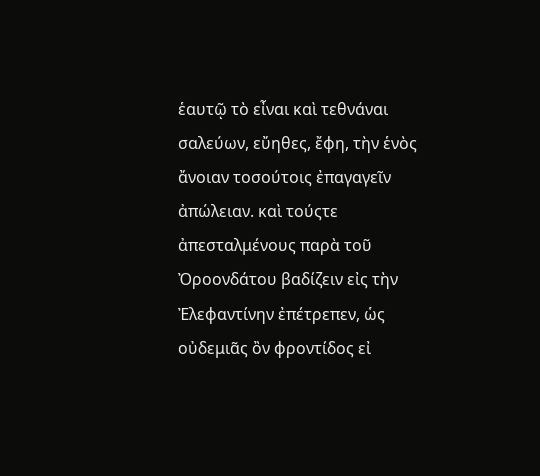ἑαυτῷ τὸ εἶναι καὶ τεθνάναι σαλεύων, εὔηθες, ἔφη, τὴν ἑνὸς ἄνοιαν τοσούτοις ἐπαγαγεῖν ἀπώλειαν. καὶ τούςτε ἀπεσταλμένους παρὰ τοῦ Ὀροονδάτου βαδίζειν εἰς τὴν Ἐλεφαντίνην ἐπέτρεπεν, ὡς οὐδεμιᾶς ὂν φροντίδος εἰ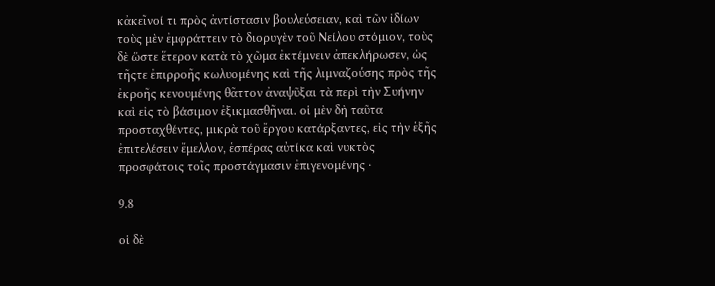κἀκεῖνοί τι πρὸς ἀντίστασιν βουλεύσειαν, καὶ τῶν ἰδίων τοὺς μὲν ἐμφράττειν τὸ διορυγὲν τοῦ Νείλου στόμιον, τοὺς δὲ ὥστε ἕτερον κατὰ τὸ χῶμα ἐκτέμνειν ἀπεκλήρωσεν, ὡς τῆςτε ἐπιρροῆς κωλυομένης καὶ τῆς λιμναζούσης πρὸς τῆς ἐκροῆς κενουμένης θᾶττον ἀναψῦξαι τὰ περὶ τὴν Συήνην καὶ εἰς τὸ βάσιμον ἐξικμασθῆναι. οἱ μὲν δὴ ταῦτα προσταχθέντες, μικρὰ τοῦ ἔργου κατάρξαντες, εἰς τὴν ἑξῆς ἐπιτελέσειν ἔμελλον, ἑσπέρας αὐτίκα καὶ νυκτὸς προσφάτοις τοῖς προστάγμασιν ἐπιγενομένης ·

9.8

οἱ δὲ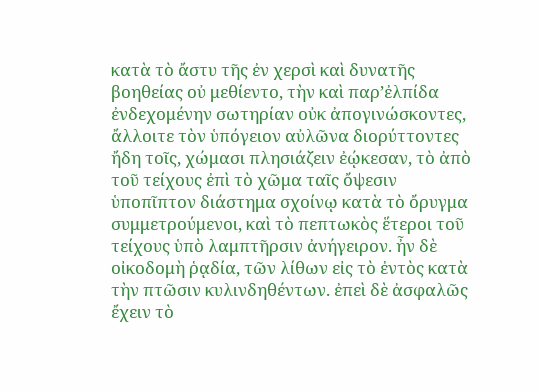κατὰ τὸ ἄστυ τῆς ἐν χερσὶ καὶ δυνατῆς βοηθείας οὐ μεθίεντο, τὴν καὶ παρ’ἐλπίδα ἐνδεχομένην σωτηρίαν οὐκ ἀπογινώσκοντες, ἄλλοιτε τὸν ὑπόγειον αὐλῶνα διορύττοντες ἤδη τοῖς, χώμασι πλησιάζειν ἐῴκεσαν, τὸ ἀπὸ τοῦ τείχους ἐπὶ τὸ χῶμα ταῖς ὄψεσιν ὑποπῖπτον διάστημα σχοίνῳ κατὰ τὸ ὄρυγμα συμμετρούμενοι, καὶ τὸ πεπτωκὸς ἕτεροι τοῦ τείχους ὑπὸ λαμπτῆρσιν ἀνήγειρον. ἦν δὲ οἰκοδομὴ ῥᾳδία, τῶν λίθων εἰς τὸ ἐντὸς κατὰ τὴν πτῶσιν κυλινδηθέντων. ἐπεὶ δὲ ἀσφαλῶς ἔχειν τὸ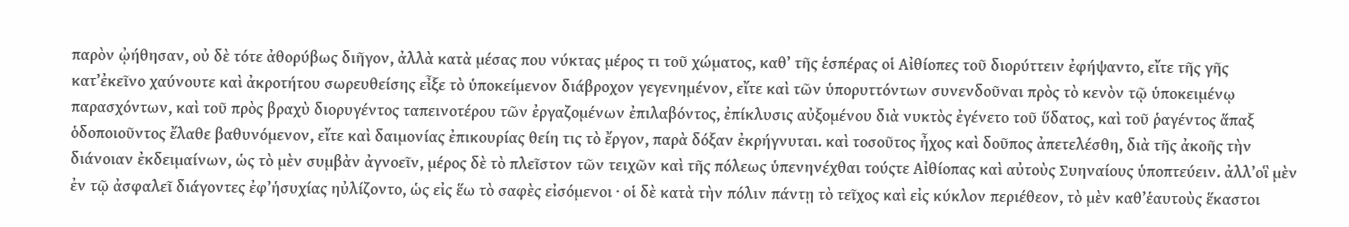παρὸν ᾠήθησαν, οὐ δὲ τότε ἀθορύβως διῆγον, ἀλλὰ κατὰ μέσας που νύκτας μέρος τι τοῦ χώματος, καθ’ τῆς ἑσπέρας οἱ Αἰθίοπες τοῦ διορύττειν ἐφήψαντο, εἴτε τῆς γῆς κατ’ἐκεῖνο χαύνουτε καὶ ἀκροτήτου σωρευθείσης εἶξε τὸ ὑποκείμενον διάβροχον γεγενημένον, εἴτε καὶ τῶν ὑπορυττόντων συνενδοῦναι πρὸς τὸ κενὸν τῷ ὑποκειμένῳ παρασχόντων, καὶ τοῦ πρὸς βραχὺ διορυγέντος ταπεινοτέρου τῶν ἐργαζομένων ἐπιλαβόντος, ἐπίκλυσις αὐξομένου διὰ νυκτὸς ἐγένετο τοῦ ὕδατος, καὶ τοῦ ῥαγέντος ἅπαξ ὁδοποιοῦντος ἔλαθε βαθυνόμενον, εἴτε καὶ δαιμονίας ἐπικουρίας θείη τις τὸ ἔργον, παρὰ δόξαν ἐκρήγνυται. καὶ τοσοῦτος ἦχος καὶ δοῦπος ἀπετελέσθη, διὰ τῆς ἀκοῆς τὴν διάνοιαν ἐκδειμαίνων, ὡς τὸ μὲν συμβὰν ἀγνοεῖν, μέρος δὲ τὸ πλεῖστον τῶν τειχῶν καὶ τῆς πόλεως ὑπενηνέχθαι τούςτε Αἰθίοπας καὶ αὐτοὺς Συηναίους ὑποπτεύειν. ἀλλ’οἳ μὲν ἐν τῷ ἀσφαλεῖ διάγοντες ἐφ’ἡσυχίας ηὐλίζοντο, ὡς εἰς ἕω τὸ σαφὲς εἰσόμενοι · οἱ δὲ κατὰ τὴν πόλιν πάντῃ τὸ τεῖχος καὶ εἰς κύκλον περιέθεον, τὸ μὲν καθ’ἑαυτοὺς ἕκαστοι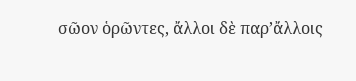σῶον ὁρῶντες, ἄλλοι δὲ παρ’ἄλλοις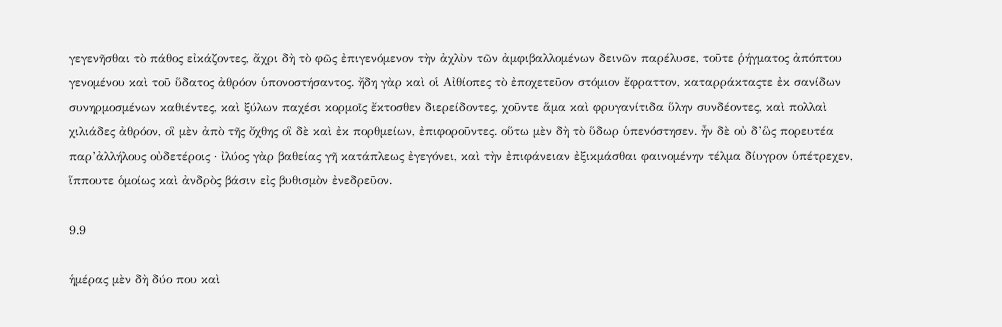γεγενῆσθαι τὸ πάθος εἰκάζοντες, ἄχρι δὴ τὸ φῶς ἐπιγενόμενον τὴν ἀχλὺν τῶν ἀμφιβαλλομένων δεινῶν παρέλυσε, τοῦτε ῥήγματος ἀπόπτου γενομένου καὶ τοῦ ὕδατος ἀθρόον ὑπονοστήσαντος. ἤδη γὰρ καὶ οἱ Αἰθίοπες τὸ ἐποχετεῦον στόμιον ἔφραττον, καταρράκταςτε ἐκ σανίδων συνηρμοσμένων καθιέντες, καὶ ξύλων παχέσι κορμοῖς ἔκτοσθεν διερείδοντες, χοῦντε ἅμα καὶ φρυγανίτιδα ὕλην συνδέοντες, καὶ πολλαὶ χιλιάδες ἀθρόον, οἳ μὲν ἀπὸ τῆς ὄχθης οἳ δὲ καὶ ἐκ πορθμείων, ἐπιφοροῦντες. οὕτω μὲν δὴ τὸ ὕδωρ ὑπενόστησεν. ἦν δὲ οὐ δ’ὣς πορευτέα παρ’ἀλλήλους οὐδετέροις · ἰλύος γὰρ βαθείας γῆ κατάπλεως ἐγεγόνει, καὶ τὴν ἐπιφάνειαν ἐξικμάσθαι φαινομένην τέλμα δίυγρον ὑπέτρεχεν, ἵππουτε ὁμοίως καὶ ἀνδρὸς βάσιν εἰς βυθισμὸν ἐνεδρεῦον.

9.9

ἡμέρας μὲν δὴ δύο που καὶ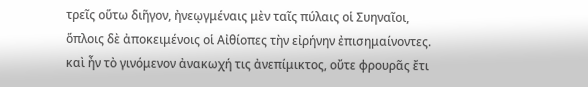τρεῖς οὕτω διῆγον, ἠνεῳγμέναις μὲν ταῖς πύλαις οἱ Συηναῖοι, ὅπλοις δὲ ἀποκειμένοις οἱ Αἰθίοπες τὴν εἰρήνην ἐπισημαίνοντες. καὶ ἦν τὸ γινόμενον ἀνακωχή τις ἀνεπίμικτος, οὔτε φρουρᾶς ἔτι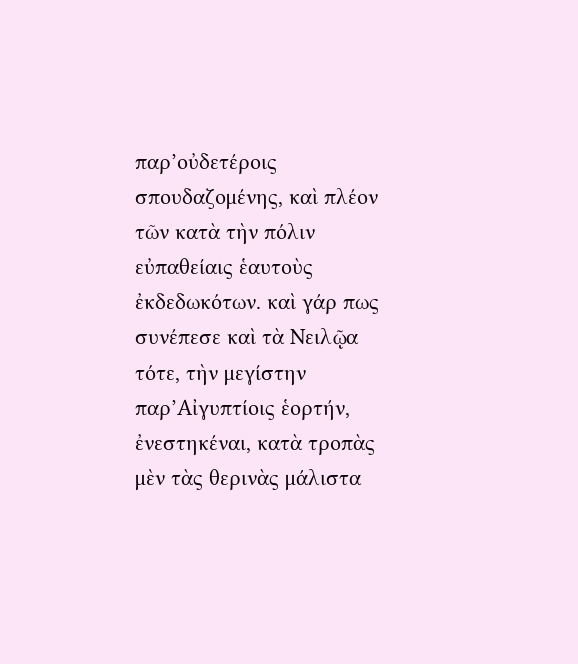παρ’οὐδετέροις σπουδαζομένης, καὶ πλέον τῶν κατὰ τὴν πόλιν εὐπαθείαις ἑαυτοὺς ἐκδεδωκότων. καὶ γάρ πως συνέπεσε καὶ τὰ Νειλῷα τότε, τὴν μεγίστην παρ’Αἰγυπτίοις ἑορτήν, ἐνεστηκέναι, κατὰ τροπὰς μὲν τὰς θερινὰς μάλιστα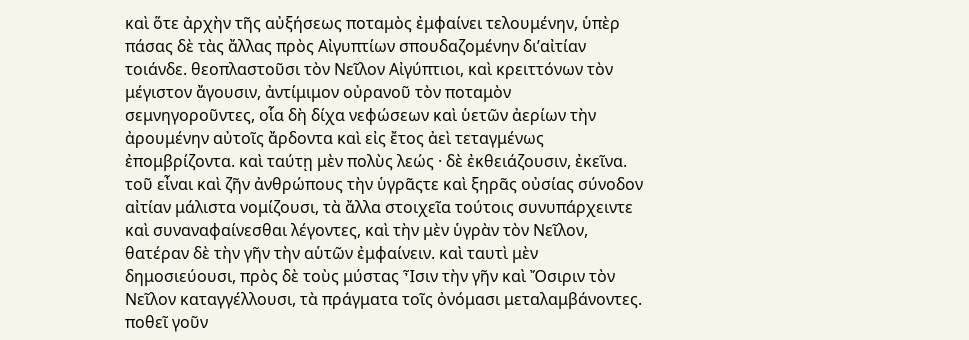καὶ ὅτε ἀρχὴν τῆς αὐξήσεως ποταμὸς ἐμφαίνει τελουμένην, ὑπὲρ πάσας δὲ τὰς ἄλλας πρὸς Αἰγυπτίων σπουδαζομένην δι’αἰτίαν τοιάνδε. θεοπλαστοῦσι τὸν Νεῖλον Αἰγύπτιοι, καὶ κρειττόνων τὸν μέγιστον ἄγουσιν, ἀντίμιμον οὐρανοῦ τὸν ποταμὸν σεμνηγοροῦντες, οἷα δὴ δίχα νεφώσεων καὶ ὑετῶν ἀερίων τὴν ἀρουμένην αὐτοῖς ἄρδοντα καὶ εἰς ἔτος ἀεὶ τεταγμένως ἐπομβρίζοντα. καὶ ταύτῃ μὲν πολὺς λεώς · δὲ ἐκθειάζουσιν, ἐκεῖνα. τοῦ εἶναι καὶ ζῆν ἀνθρώπους τὴν ὑγρᾶςτε καὶ ξηρᾶς οὐσίας σύνοδον αἰτίαν μάλιστα νομίζουσι, τὰ ἄλλα στοιχεῖα τούτοις συνυπάρχειντε καὶ συναναφαίνεσθαι λέγοντες, καὶ τὴν μὲν ὑγρὰν τὸν Νεῖλον, θατέραν δὲ τὴν γῆν τὴν αὑτῶν ἐμφαίνειν. καὶ ταυτὶ μὲν δημοσιεύουσι, πρὸς δὲ τοὺς μύστας Ἶσιν τὴν γῆν καὶ Ὄσιριν τὸν Νεῖλον καταγγέλλουσι, τὰ πράγματα τοῖς ὀνόμασι μεταλαμβάνοντες. ποθεῖ γοῦν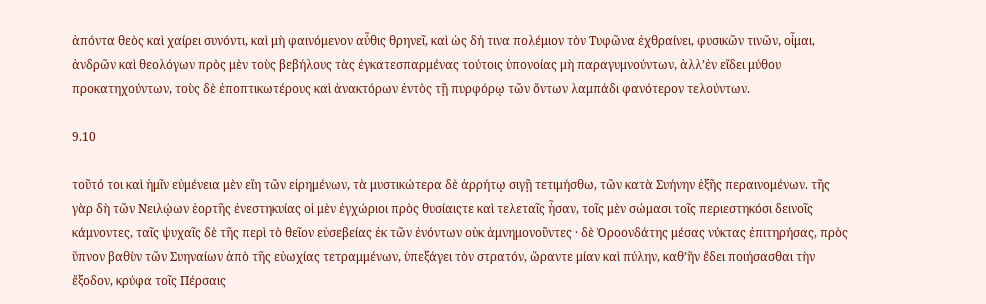ἀπόντα θεὸς καὶ χαίρει συνόντι, καὶ μὴ φαινόμενον αὖθις θρηνεῖ, καὶ ὡς δή τινα πολέμιον τὸν Τυφῶνα ἐχθραίνει, φυσικῶν τινῶν, οἶμαι, ἀνδρῶν καὶ θεολόγων πρὸς μὲν τοὺς βεβήλους τὰς ἐγκατεσπαρμένας τούτοις ὑπονοίας μὴ παραγυμνούντων, ἀλλ’ἐν εἴδει μύθου προκατηχούντων, τοὺς δὲ ἐποπτικωτέρους καὶ ἀνακτόρων ἐντὸς τῇ πυρφόρῳ τῶν ὄντων λαμπάδι φανότερον τελούντων.

9.10

τοῦτό τοι καὶ ἡμῖν εὐμένεια μὲν εἴη τῶν εἰρημένων, τὰ μυστικώτερα δὲ ἀρρήτῳ σιγῇ τετιμήσθω, τῶν κατὰ Συήνην ἑξῆς περαινομένων. τῆς γὰρ δὴ τῶν Νειλῴων ἑορτῆς ἐνεστηκυίας οἱ μὲν ἐγχώριοι πρὸς θυσίαιςτε καὶ τελεταῖς ἦσαν, τοῖς μὲν σώμασι τοῖς περιεστηκόσι δεινοῖς κάμνοντες, ταῖς ψυχαῖς δὲ τῆς περὶ τὸ θεῖον εὐσεβείας ἐκ τῶν ἐνόντων οὐκ ἀμνημονοῦντες · δὲ Ὀροονδάτης μέσας νύκτας ἐπιτηρήσας, πρὸς ὕπνον βαθὺν τῶν Συηναίων ἀπὸ τῆς εὐωχίας τετραμμένων, ὑπεξάγει τὸν στρατόν, ὥραντε μίαν καὶ πύλην, καθ’ἣν ἔδει ποιήσασθαι τὴν ἔξοδον, κρύφα τοῖς Πέρσαις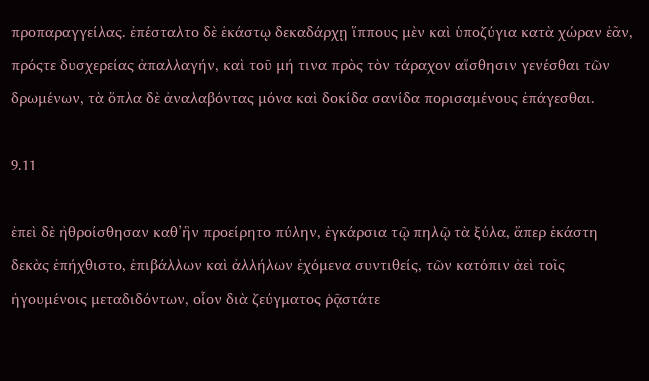προπαραγγείλας. ἐπέσταλτο δὲ ἑκάστῳ δεκαδάρχῃ ἵππους μὲν καὶ ὑποζύγια κατὰ χώραν ἐᾶν, πρόςτε δυσχερείας ἀπαλλαγήν, καὶ τοῦ μή τινα πρὸς τὸν τάραχον αἴσθησιν γενέσθαι τῶν δρωμένων, τὰ ὅπλα δὲ ἀναλαβόντας μόνα καὶ δοκίδα σανίδα πορισαμένους ἐπάγεσθαι.

9.11

ἐπεὶ δὲ ἠθροίσθησαν καθ’ἣν προείρητο πύλην, ἐγκάρσια τῷ πηλῷ τὰ ξύλα, ἅπερ ἑκάστη δεκὰς ἐπήχθιστο, ἐπιβάλλων καὶ ἀλλήλων ἐχόμενα συντιθείς, τῶν κατόπιν ἀεὶ τοῖς ἡγουμένοις μεταδιδόντων, οἷον διὰ ζεύγματος ῥᾷστάτε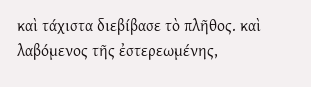καὶ τάχιστα διεβίβασε τὸ πλῆθος. καὶ λαβόμενος τῆς ἐστερεωμένης,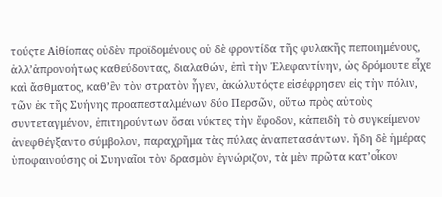τούςτε Αἰθίοπας οὐδὲν προϊδομένους οὐ δὲ φροντίδα τῆς φυλακῆς πεποιημένους, ἀλλ’ἀπρονοήτως καθεύδοντας, διαλαθών, ἐπὶ τὴν Ἐλεφαντίνην, ὡς δρόμουτε εἶχε καὶ ἄσθματος, καθ’ἓν τὸν στρατὸν ἦγεν, ἀκώλυτόςτε εἰσέφρησεν εἰς τὴν πόλιν, τῶν ἐκ τῆς Συήνης προαπεσταλμένων δύο Περσῶν, οὕτω πρὸς αὐτοὺς συντεταγμένον, ἐπιτηρούντων ὅσαι νύκτες τὴν ἔφοδον, κἀπειδὴ τὸ συγκείμενον ἀνεφθέγξαντο σύμβολον, παραχρῆμα τὰς πύλας ἀναπετασάντων. ἤδη δὲ ἡμέρας ὑποφαινούσης οἱ Συηναῖοι τὸν δρασμὸν ἐγνώριζον, τὰ μὲν πρῶτα κατ’οἶκον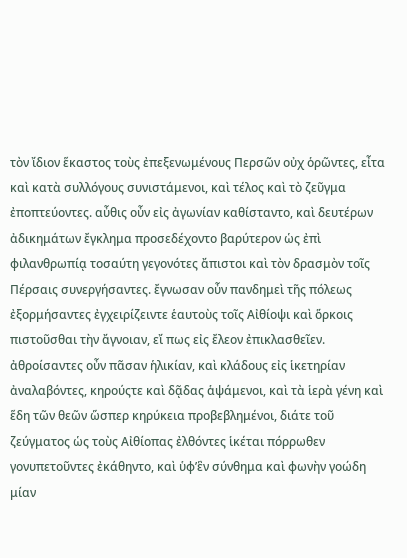τὸν ἴδιον ἕκαστος τοὺς ἐπεξενωμένους Περσῶν οὐχ ὁρῶντες, εἶτα καὶ κατὰ συλλόγους συνιστάμενοι, καὶ τέλος καὶ τὸ ζεῦγμα ἐποπτεύοντες. αὖθις οὖν εἰς ἀγωνίαν καθίσταντο, καὶ δευτέρων ἀδικημάτων ἔγκλημα προσεδέχοντο βαρύτερον ὡς ἐπὶ φιλανθρωπίᾳ τοσαύτη γεγονότες ἄπιστοι καὶ τὸν δρασμὸν τοῖς Πέρσαις συνεργήσαντες. ἔγνωσαν οὖν πανδημεὶ τῆς πόλεως ἐξορμήσαντες ἐγχειρίζειντε ἑαυτοὺς τοῖς Αἰθίοψι καὶ ὅρκοις πιστοῦσθαι τὴν ἄγνοιαν, εἴ πως εἰς ἔλεον ἐπικλασθεῖεν. ἀθροίσαντες οὖν πᾶσαν ἡλικίαν, καὶ κλάδους εἰς ἱκετηρίαν ἀναλαβόντες, κηρούςτε καὶ δᾷδας ἁψάμενοι, καὶ τὰ ἱερὰ γένη καὶ ἕδη τῶν θεῶν ὥσπερ κηρύκεια προβεβλημένοι, διάτε τοῦ ζεύγματος ὡς τοὺς Αἰθίοπας ἐλθόντες ἱκέται πόρρωθεν γονυπετοῦντες ἐκάθηντο, καὶ ὑφ’ἓν σύνθημα καὶ φωνὴν γοώδη μίαν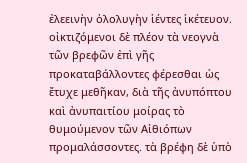ἐλεεινὴν ὀλολυγὴν ἱέντες ἱκέτευον. οἰκτιζόμενοι δὲ πλέον τὰ νεογνὰ τῶν βρεφῶν ἐπὶ γῆς προκαταβάλλοντες φέρεσθαι ὡς ἔτυχε μεθῆκαν, διὰ τῆς ἀνυπόπτου καὶ ἀνυπαιτίου μοίρας τὸ θυμούμενον τῶν Αἰθιόπων προμαλάσσοντες. τὰ βρέφη δὲ ὑπὸ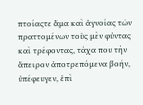πτοίαςτε ἅμα καὶ ἀγνοίας τῶν πραττομένων τοὺς μὲν φύντας καὶ τρέφοντας, τάχα που τὴν ἄπειρον ἀποτρεπόμενα βοήν, ὑπέφευγεν, ἐπὶ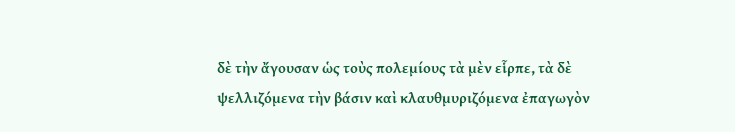δὲ τὴν ἄγουσαν ὡς τοὺς πολεμίους τὰ μὲν εἷρπε, τὰ δὲ ψελλιζόμενα τὴν βάσιν καὶ κλαυθμυριζόμενα ἐπαγωγὸν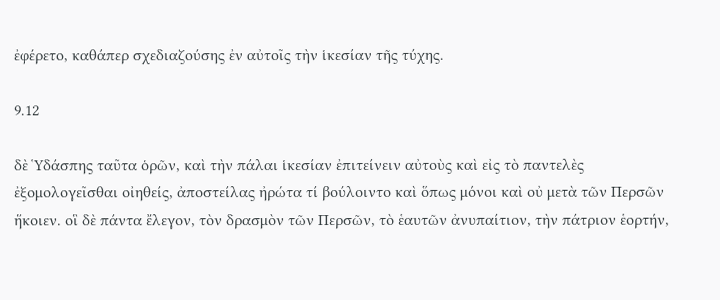ἐφέρετο, καθάπερ σχεδιαζούσης ἐν αὐτοῖς τὴν ἱκεσίαν τῆς τύχης.

9.12

δὲ Ὑδάσπης ταῦτα ὁρῶν, καὶ τὴν πάλαι ἱκεσίαν ἐπιτείνειν αὐτοὺς καὶ εἰς τὸ παντελὲς ἐξομολογεῖσθαι οἰηθείς, ἀποστείλας ἠρώτα τί βούλοιντο καὶ ὅπως μόνοι καὶ οὐ μετὰ τῶν Περσῶν ἥκοιεν. οἳ δὲ πάντα ἔλεγον, τὸν δρασμὸν τῶν Περσῶν, τὸ ἑαυτῶν ἀνυπαίτιον, τὴν πάτριον ἑορτήν,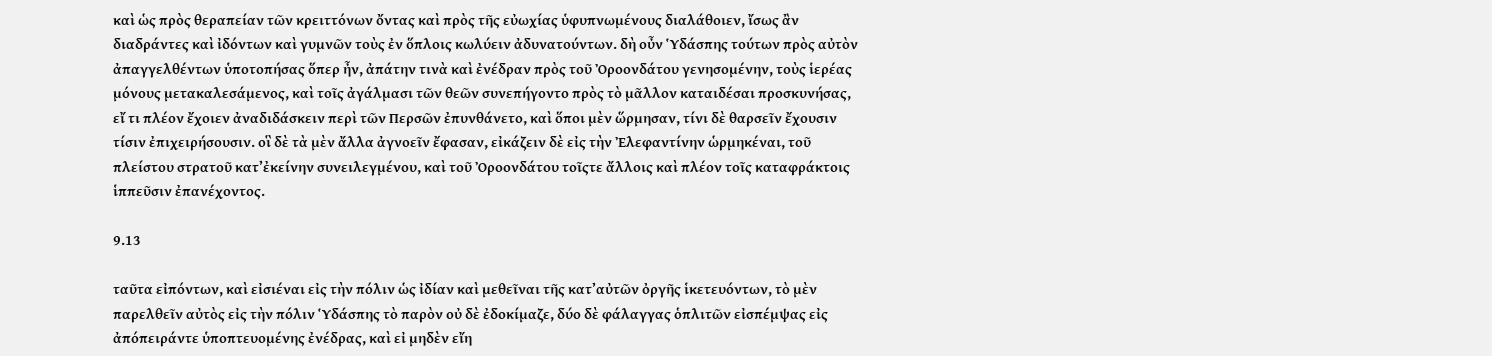καὶ ὡς πρὸς θεραπείαν τῶν κρειττόνων ὄντας καὶ πρὸς τῆς εὐωχίας ὑφυπνωμένους διαλάθοιεν, ἴσως ἂν διαδράντες καὶ ἰδόντων καὶ γυμνῶν τοὺς ἐν ὅπλοις κωλύειν ἀδυνατούντων. δὴ οὖν Ὑδάσπης τούτων πρὸς αὐτὸν ἀπαγγελθέντων ὑποτοπήσας ὅπερ ἦν, ἀπάτην τινὰ καὶ ἐνέδραν πρὸς τοῦ Ὀροονδάτου γενησομένην, τοὺς ἱερέας μόνους μετακαλεσάμενος, καὶ τοῖς ἀγάλμασι τῶν θεῶν συνεπήγοντο πρὸς τὸ μᾶλλον καταιδέσαι προσκυνήσας, εἴ τι πλέον ἔχοιεν ἀναδιδάσκειν περὶ τῶν Περσῶν ἐπυνθάνετο, καὶ ὅποι μὲν ὥρμησαν, τίνι δὲ θαρσεῖν ἔχουσιν τίσιν ἐπιχειρήσουσιν. οἳ δὲ τὰ μὲν ἄλλα ἀγνοεῖν ἔφασαν, εἰκάζειν δὲ εἰς τὴν Ἐλεφαντίνην ὡρμηκέναι, τοῦ πλείστου στρατοῦ κατ’ἐκείνην συνειλεγμένου, καὶ τοῦ Ὀροονδάτου τοῖςτε ἄλλοις καὶ πλέον τοῖς καταφράκτοις ἱππεῦσιν ἐπανέχοντος.

9.13

ταῦτα εἰπόντων, καὶ εἰσιέναι εἰς τὴν πόλιν ὡς ἰδίαν καὶ μεθεῖναι τῆς κατ’αὐτῶν ὀργῆς ἱκετευόντων, τὸ μὲν παρελθεῖν αὐτὸς εἰς τὴν πόλιν Ὑδάσπης τὸ παρὸν οὐ δὲ ἐδοκίμαζε, δύο δὲ φάλαγγας ὁπλιτῶν εἰσπέμψας εἰς ἀπόπειράντε ὑποπτευομένης ἐνέδρας, καὶ εἰ μηδὲν εἴη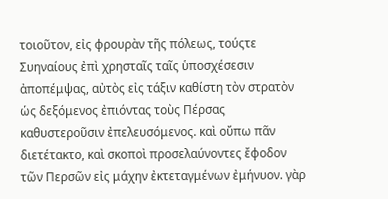τοιοῦτον, εἰς φρουρὰν τῆς πόλεως, τούςτε Συηναίους ἐπὶ χρησταῖς ταῖς ὑποσχέσεσιν ἀποπέμψας, αὐτὸς εἰς τάξιν καθίστη τὸν στρατὸν ὡς δεξόμενος ἐπιόντας τοὺς Πέρσας καθυστεροῦσιν ἐπελευσόμενος. καὶ οὔπω πᾶν διετέτακτο, καὶ σκοποὶ προσελαύνοντες ἔφοδον τῶν Περσῶν εἰς μάχην ἐκτεταγμένων ἐμήνυον. γὰρ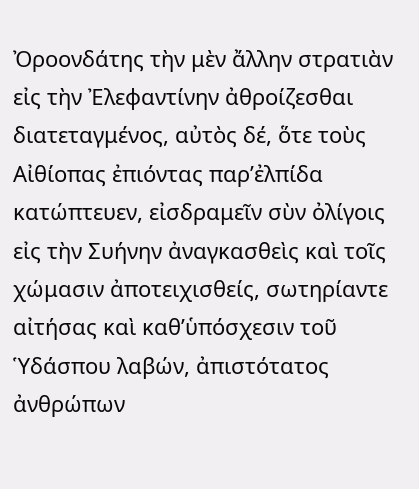Ὀροονδάτης τὴν μὲν ἄλλην στρατιὰν εἰς τὴν Ἐλεφαντίνην ἀθροίζεσθαι διατεταγμένος, αὐτὸς δέ, ὅτε τοὺς Αἰθίοπας ἐπιόντας παρ’ἐλπίδα κατώπτευεν, εἰσδραμεῖν σὺν ὀλίγοις εἰς τὴν Συήνην ἀναγκασθεὶς καὶ τοῖς χώμασιν ἀποτειχισθείς, σωτηρίαντε αἰτήσας καὶ καθ’ὑπόσχεσιν τοῦ Ὑδάσπου λαβών, ἀπιστότατος ἀνθρώπων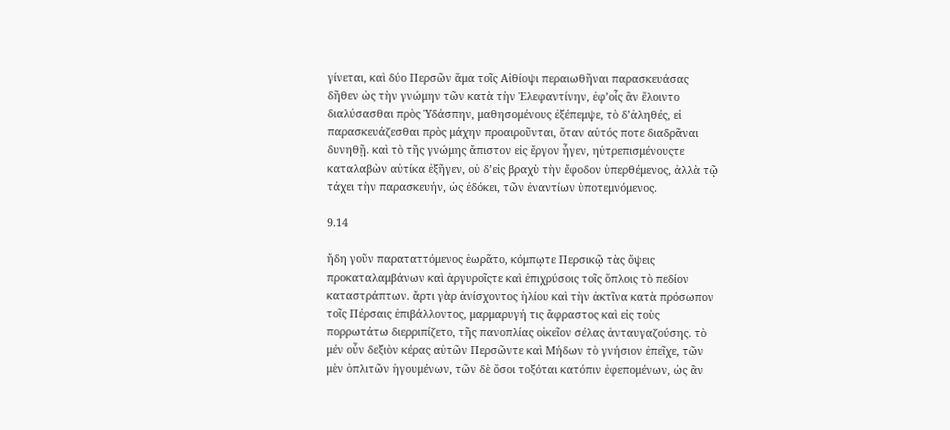γίνεται, καὶ δύο Περσῶν ἅμα τοῖς Αἰθίοψι περαιωθῆναι παρασκευάσας δῆθεν ὡς τὴν γνώμην τῶν κατὰ τὴν Ἐλεφαντίνην, ἐφ’οἷς ἂν ἕλοιντο διαλύσασθαι πρὸς Ὑδάσπην, μαθησομένους ἐξέπεμψε, τὸ δ’ἀληθές, εἰ παρασκευάζεσθαι πρὸς μάχην προαιροῦνται, ὅταν αὐτός ποτε διαδρᾶναι δυνηθῇ. καὶ τὸ τῆς γνώμης ἄπιστον εἰς ἔργον ἦγεν, ηὐτρεπισμένουςτε καταλαβὼν αὐτίκα ἐξῆγεν, οὐ δ’εἰς βραχὺ τὴν ἔφοδον ὑπερθέμενος, ἀλλὰ τῷ τάχει τὴν παρασκευήν, ὡς ἐδόκει, τῶν ἐναντίων ὑποτεμνόμενος.

9.14

ἤδη γοῦν παραταττόμενος ἑωρᾶτο, κόμπῳτε Περσικῷ τὰς ὄψεις προκαταλαμβάνων καὶ ἀργυροῖςτε καὶ ἐπιχρύσοις τοῖς ὅπλοις τὸ πεδίον καταστράπτων. ἄρτι γὰρ ἀνίσχοντος ἡλίου καὶ τὴν ἀκτῖνα κατὰ πρόσωπον τοῖς Πέρσαις ἐπιβάλλοντος, μαρμαρυγή τις ἄφραστος καὶ εἰς τοὺς πορρωτάτω διερριπίζετο, τῆς πανοπλίας οἰκεῖον σέλας ἀνταυγαζούσης. τὸ μέν οὖν δεξιὸν κέρας αὐτῶν Περσῶντε καὶ Μήδων τὸ γνήσιον ἐπεῖχε, τῶν μὲν ὁπλιτῶν ἡγουμένων, τῶν δὲ ὅσοι τοξόται κατόπιν ἐφεπομένων, ὡς ἂν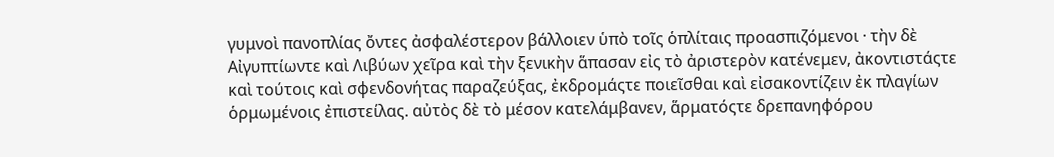γυμνοὶ πανοπλίας ὄντες ἀσφαλέστερον βάλλοιεν ὑπὸ τοῖς ὁπλίταις προασπιζόμενοι · τὴν δὲ Αἰγυπτίωντε καὶ Λιβύων χεῖρα καὶ τὴν ξενικὴν ἅπασαν εἰς τὸ ἀριστερὸν κατένεμεν, ἀκοντιστάςτε καὶ τούτοις καὶ σφενδονήτας παραζεύξας, ἐκδρομάςτε ποιεῖσθαι καὶ εἰσακοντίζειν ἐκ πλαγίων ὁρμωμένοις ἐπιστείλας. αὐτὸς δὲ τὸ μέσον κατελάμβανεν, ἅρματόςτε δρεπανηφόρου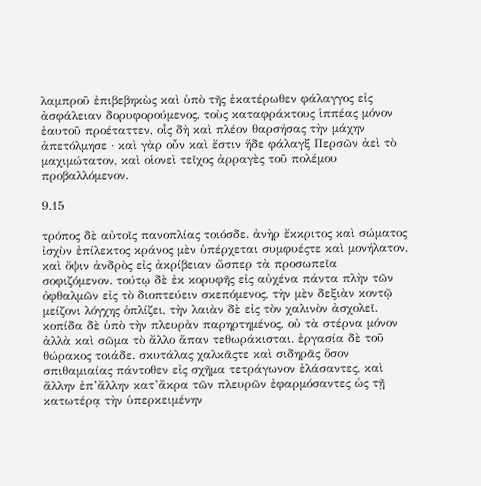λαμπροῦ ἐπιβεβηκὼς καὶ ὑπὸ τῆς ἑκατέρωθεν φάλαγγος εἰς ἀσφάλειαν δορυφορούμενος, τοὺς καταφράκτους ἱππέας μόνον ἑαυτοῦ προέταττεν, οἷς δὴ καὶ πλέον θαρσήσας τὴν μάχην ἀπετόλμησε · καὶ γὰρ οὖν καὶ ἔστιν ἥδε φάλαγξ Περσῶν ἀεὶ τὸ μαχιμώτατον, καὶ οἱονεὶ τεῖχος ἀρραγὲς τοῦ πολέμου προβαλλόμενον.

9.15

τρόπος δὲ αὐτοῖς πανοπλίας τοιόσδε. ἀνὴρ ἔκκριτος καὶ σώματος ἰσχὺν ἐπίλεκτος κράνος μὲν ὑπέρχεται συμφυέςτε καὶ μονήλατον, καὶ ὄψιν ἀνδρὸς εἰς ἀκρίβειαν ὥσπερ τὰ προσωπεῖα σοφιζόμενον. τούτῳ δὲ ἐκ κορυφῆς εἰς αὐχένα πάντα πλὴν τῶν ὀφθαλμῶν εἰς τὸ διοπτεύειν σκεπόμενος, τὴν μὲν δεξιὰν κοντῷ μείζονι λόγχης ὁπλίζει, τὴν λαιὰν δὲ εἰς τὸν χαλινὸν ἀσχολεῖ. κοπίδα δὲ ὑπὸ τὴν πλευρὰν παρηρτημένος, οὐ τὰ στέρνα μόνον ἀλλὰ καὶ σῶμα τὸ ἄλλο ἅπαν τεθωράκισται. ἐργασία δὲ τοῦ θώρακος τοιάδε. σκυτάλας χαλκᾶςτε καὶ σιδηρᾶς ὅσον σπιθαμιαίας πάντοθεν εἰς σχῆμα τετράγωνον ἐλάσαντες, καὶ ἄλλην ἐπ’ἄλλην κατ’ἄκρα τῶν πλευρῶν ἐφαρμόσαντες ὡς τῇ κατωτέρᾳ τὴν ὑπερκειμένην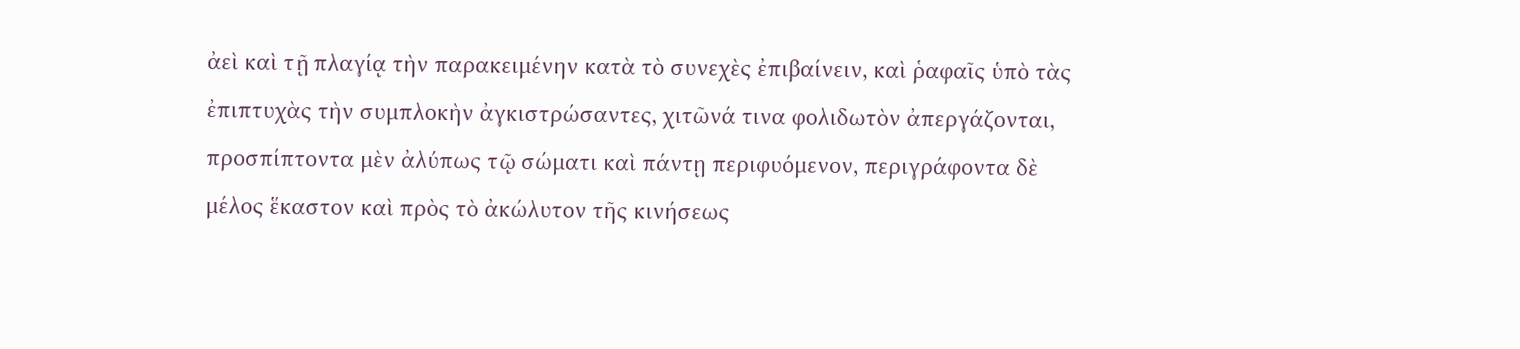ἀεὶ καὶ τῇ πλαγίᾳ τὴν παρακειμένην κατὰ τὸ συνεχὲς ἐπιβαίνειν, καὶ ῥαφαῖς ὑπὸ τὰς ἐπιπτυχὰς τὴν συμπλοκὴν ἀγκιστρώσαντες, χιτῶνά τινα φολιδωτὸν ἀπεργάζονται, προσπίπτοντα μὲν ἀλύπως τῷ σώματι καὶ πάντῃ περιφυόμενον, περιγράφοντα δὲ μέλος ἕκαστον καὶ πρὸς τὸ ἀκώλυτον τῆς κινήσεως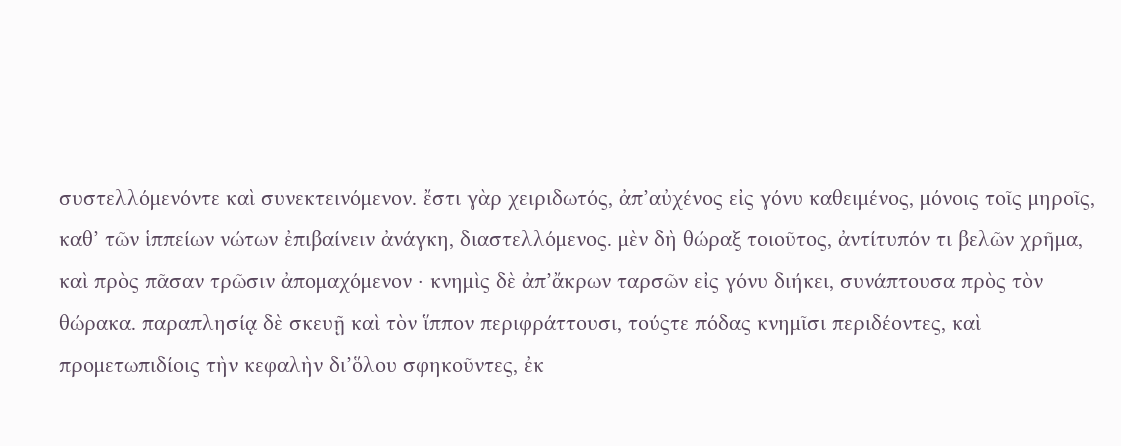συστελλόμενόντε καὶ συνεκτεινόμενον. ἔστι γὰρ χειριδωτός, ἀπ’αὐχένος εἰς γόνυ καθειμένος, μόνοις τοῖς μηροῖς, καθ’ τῶν ἱππείων νώτων ἐπιβαίνειν ἀνάγκη, διαστελλόμενος. μὲν δὴ θώραξ τοιοῦτος, ἀντίτυπόν τι βελῶν χρῆμα, καὶ πρὸς πᾶσαν τρῶσιν ἀπομαχόμενον · κνημὶς δὲ ἀπ’ἄκρων ταρσῶν εἰς γόνυ διήκει, συνάπτουσα πρὸς τὸν θώρακα. παραπλησίᾳ δὲ σκευῇ καὶ τὸν ἵππον περιφράττουσι, τούςτε πόδας κνημῖσι περιδέοντες, καὶ προμετωπιδίοις τὴν κεφαλὴν δι’ὅλου σφηκοῦντες, ἐκ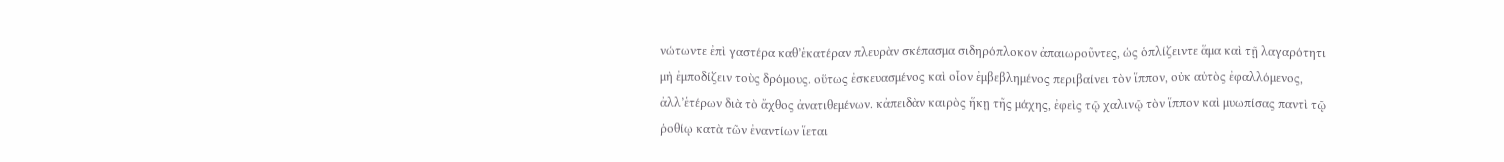νώτωντε ἐπὶ γαστέρα καθ’ἑκατέραν πλευρὰν σκέπασμα σιδηρόπλοκον ἀπαιωροῦντες, ὡς ὁπλίζειντε ἅμα καὶ τῇ λαγαρότητι μὴ ἐμποδίζειν τοὺς δρόμους. οὕτως ἐσκευασμένος καὶ οἷον ἐμβεβλημένος περιβαίνει τὸν ἵππον, οὐκ αὐτὸς ἐφαλλόμενος, ἀλλ’ἑτέρων διὰ τὸ ἄχθος ἀνατιθεμένων. κἀπειδὰν καιρὸς ἥκῃ τῆς μάχης, ἐφεὶς τῷ χαλινῷ τὸν ἵππον καὶ μυωπίσας παντὶ τῷ ῥοθίῳ κατὰ τῶν ἐναντίων ἵεται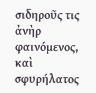σιδηροῦς τις ἀνὴρ φαινόμενος, καὶ σφυρήλατος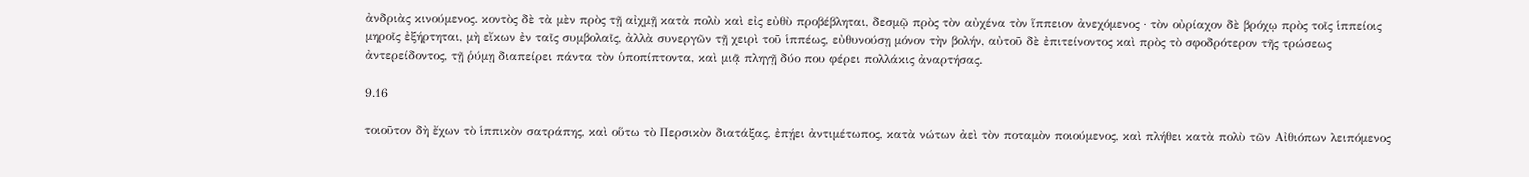ἀνδριὰς κινούμενος. κοντὸς δὲ τὰ μὲν πρὸς τῇ αἰχμῇ κατὰ πολὺ καὶ εἰς εὐθὺ προβέβληται, δεσμῷ πρὸς τὸν αὐχένα τὸν ἵππειον ἀνεχόμενος · τὸν οὐρίαχον δὲ βρόχῳ πρὸς τοῖς ἱππείοις μηροῖς ἐξήρτηται, μὴ εἴκων ἐν ταῖς συμβολαῖς, ἀλλὰ συνεργῶν τῇ χειρὶ τοῦ ἱππέως, εὐθυνούσῃ μόνον τὴν βολήν, αὐτοῦ δὲ ἐπιτείνοντος καὶ πρὸς τὸ σφοδρότερον τῆς τρώσεως ἀντερείδοντος, τῇ ῥύμῃ διαπείρει πάντα τὸν ὑποπίπτοντα, καὶ μιᾷ πληγῇ δύο που φέρει πολλάκις ἀναρτήσας.

9.16

τοιοῦτον δὴ ἔχων τὸ ἱππικὸν σατράπης, καὶ οὕτω τὸ Περσικὸν διατάξας, ἐπῄει ἀντιμέτωπος, κατὰ νώτων ἀεὶ τὸν ποταμὸν ποιούμενος, καὶ πλήθει κατὰ πολὺ τῶν Αἰθιόπων λειπόμενος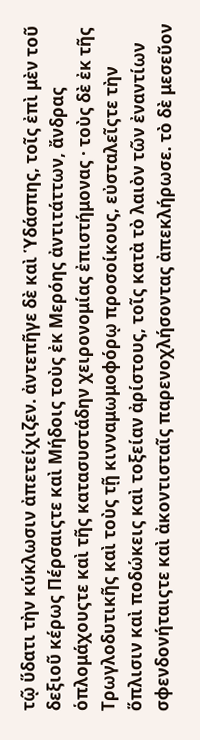τῷ ὕδατι τὴν κύκλωσιν ἀπετείχιζεν. ἀντεπῆγε δὲ καὶ Ὑδάσπης, τοῖς ἐπὶ μὲν τοῦ δεξιοῦ κέρως Πέρσαιςτε καὶ Μήδοις τοὺς ἐκ Μερόης ἀντιτάττων, ἄνδρας ὁπλομάχουςτε καὶ τῆς κατασυστάδην χειρονομίας ἐπιστήμονας · τοὺς δὲ ἐκ τῆς Τρωγλοδυτικῆς καὶ τοὺς τῇ κινναμωμοφόρῳ προσοίκους, εὐσταλεῖςτε τὴν ὅπλισιν καὶ ποδώκεις καὶ τοξείαν ἀρίστους, τοῖς κατὰ τὸ λαιὸν τῶν ἐναντίων σφενδονήταιςτε καὶ ἀκοντισταῖς παρενοχλήσοντας ἀπεκλήρωσε. τὸ δὲ μεσεῦον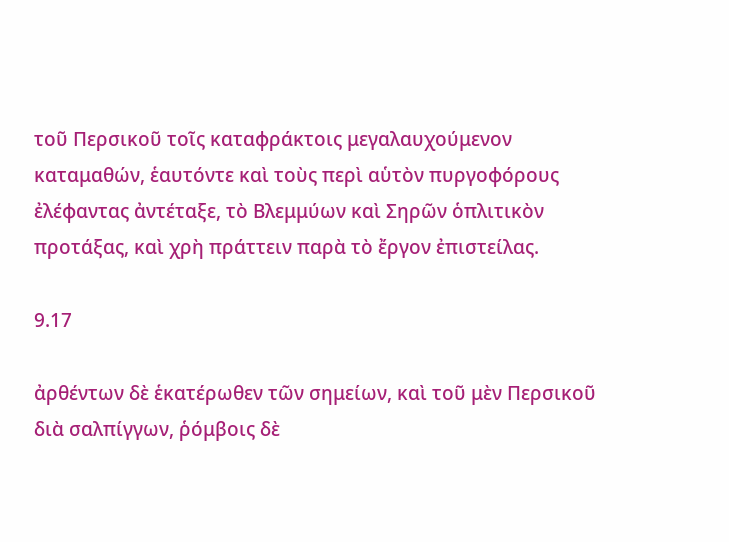τοῦ Περσικοῦ τοῖς καταφράκτοις μεγαλαυχούμενον καταμαθών, ἑαυτόντε καὶ τοὺς περὶ αὑτὸν πυργοφόρους ἐλέφαντας ἀντέταξε, τὸ Βλεμμύων καὶ Σηρῶν ὁπλιτικὸν προτάξας, καὶ χρὴ πράττειν παρὰ τὸ ἔργον ἐπιστείλας.

9.17

ἀρθέντων δὲ ἑκατέρωθεν τῶν σημείων, καὶ τοῦ μὲν Περσικοῦ διὰ σαλπίγγων, ῥόμβοις δὲ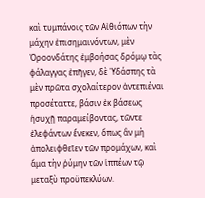καὶ τυμπάνοις τῶν Αἰθιόπων τὴν μάχην ἐπισημαινόντων, μὲν Ὀροονδάτης ἐμβοήσας δρόμῳ τὰς φάλαγγας ἐπῆγεν, δὲ Ὑδάσπης τὰ μὲν πρῶτα σχολαίτερον ἀντεπιέναι προσέταττε, βάσιν ἐκ βάσεως ἡσυχῇ παραμείβοντας, τῶντε ἐλεφάντων ἕνεκεν, ὅπως ἂν μὴ ἀπολειφθεῖεν τῶν προμάχων, καὶ ἅμα τὴν ῥύμην τῶν ἱππέων τῷ μεταξὺ προϋπεκλύων.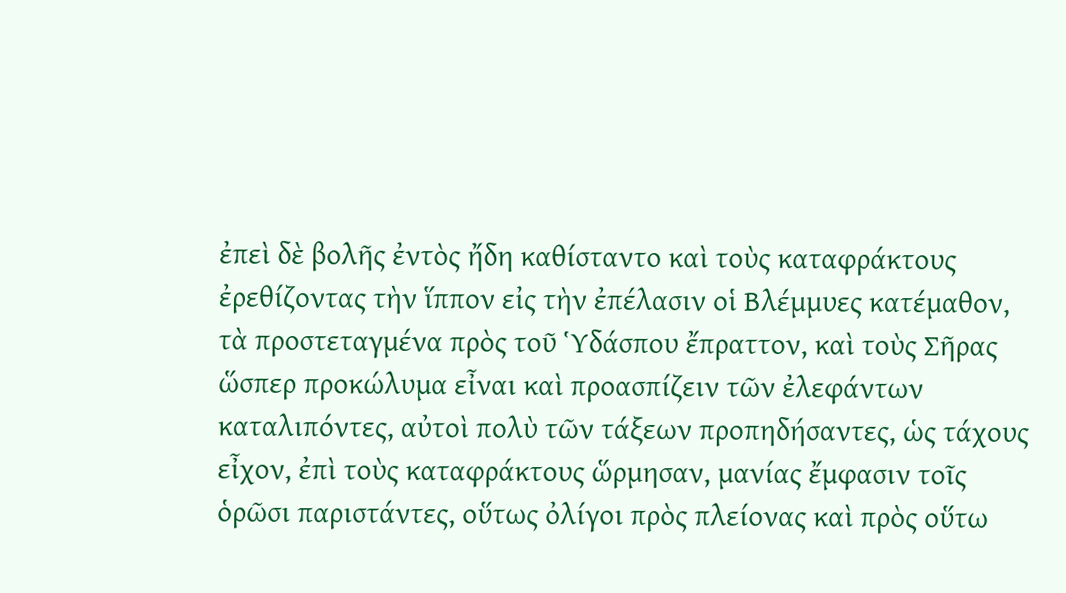ἐπεὶ δὲ βολῆς ἐντὸς ἤδη καθίσταντο καὶ τοὺς καταφράκτους ἐρεθίζοντας τὴν ἵππον εἰς τὴν ἐπέλασιν οἱ Βλέμμυες κατέμαθον, τὰ προστεταγμένα πρὸς τοῦ Ὑδάσπου ἔπραττον, καὶ τοὺς Σῆρας ὥσπερ προκώλυμα εἶναι καὶ προασπίζειν τῶν ἐλεφάντων καταλιπόντες, αὐτοὶ πολὺ τῶν τάξεων προπηδήσαντες, ὡς τάχους εἶχον, ἐπὶ τοὺς καταφράκτους ὥρμησαν, μανίας ἔμφασιν τοῖς ὁρῶσι παριστάντες, οὕτως ὀλίγοι πρὸς πλείονας καὶ πρὸς οὕτω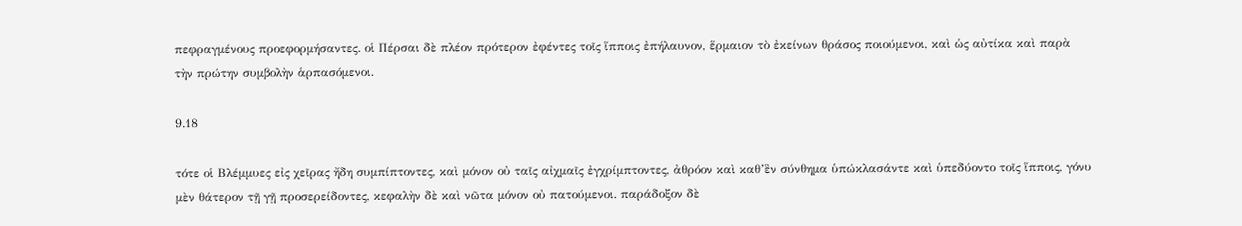πεφραγμένους προεφορμήσαντες. οἱ Πέρσαι δὲ πλέον πρότερον ἐφέντες τοῖς ἵπποις ἐπήλαυνον, ἕρμαιον τὸ ἐκείνων θράσος ποιούμενοι, καὶ ὡς αὐτίκα καὶ παρὰ τὴν πρώτην συμβολὴν ἁρπασόμενοι.

9.18

τότε οἱ Βλέμμυες εἰς χεῖρας ἤδη συμπίπτοντες, καὶ μόνον οὐ ταῖς αἰχμαῖς ἐγχρίμπτοντες, ἀθρόον καὶ καθ’ἓν σύνθημα ὑπώκλασάντε καὶ ὑπεδύοντο τοῖς ἵπποις, γόνυ μὲν θάτερον τῇ γῇ προσερείδοντες, κεφαλὴν δὲ καὶ νῶτα μόνον οὐ πατούμενοι. παράδοξον δὲ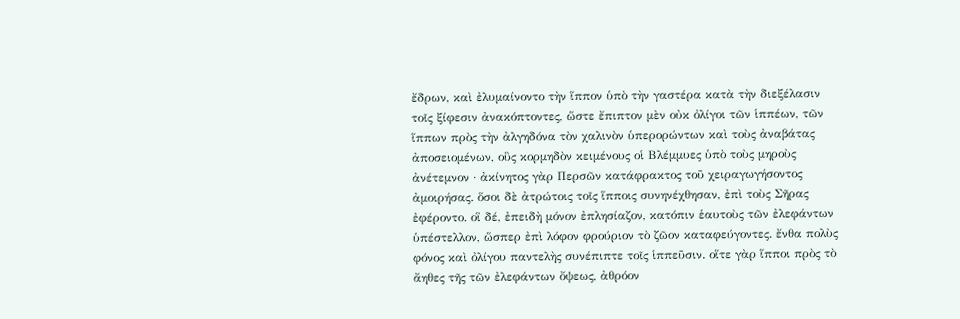ἔδρων, καὶ ἐλυμαίνοντο τὴν ἵππον ὑπὸ τὴν γαστέρα κατὰ τὴν διεξέλασιν τοῖς ξίφεσιν ἀνακόπτοντες, ὥστε ἔπιπτον μὲν οὐκ ὀλίγοι τῶν ἱππέων, τῶν ἵππων πρὸς τὴν ἀλγηδόνα τὸν χαλινὸν ὑπερορώντων καὶ τοὺς ἀναβάτας ἀποσειομένων, οὓς κορμηδὸν κειμένους οἱ Βλέμμυες ὑπὸ τοὺς μηροὺς ἀνέτεμνον · ἀκίνητος γὰρ Περσῶν κατάφρακτος τοῦ χειραγωγήσοντος ἀμοιρήσας. ὅσοι δὲ ἀτρώτοις τοῖς ἵπποις συνηνέχθησαν, ἐπὶ τοὺς Σῆρας ἐφέροντο. οἳ δέ, ἐπειδὴ μόνον ἐπλησίαζον, κατόπιν ἑαυτοὺς τῶν ἐλεφάντων ὑπέστελλον, ὥσπερ ἐπὶ λόφον φρούριον τὸ ζῶον καταφεύγοντες. ἔνθα πολὺς φόνος καὶ ὀλίγου παντελὴς συνέπιπτε τοῖς ἱππεῦσιν. οἵτε γὰρ ἵπποι πρὸς τὸ ἄηθες τῆς τῶν ἐλεφάντων ὄψεως, ἀθρόον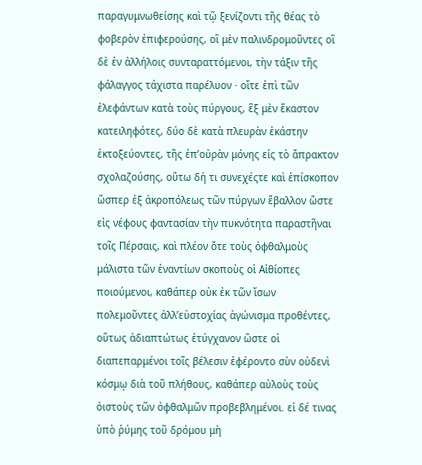παραγυμνωθείσης καὶ τῷ ξενίζοντι τῆς θέας τὸ φοβερὸν ἐπιφερούσης, οἳ μὲν παλινδρομοῦντες οἳ δὲ ἐν ἀλλήλοις συνταραττόμενοι, τὴν τάξιν τῆς φάλαγγος τάχιστα παρέλυον · οἵτε ἐπὶ τῶν ἐλεφάντων κατὰ τοὺς πύργους, ἓξ μὲν ἕκαστον κατειληφότες, δύο δὲ κατὰ πλευρὰν ἑκάστην ἐκτοξεύοντες, τῆς ἐπ’οὐρὰν μόνης εἰς τὸ ἄπρακτον σχολαζούσης, οὕτω δή τι συνεχέςτε καὶ ἐπίσκοπον ὥσπερ ἐξ ἀκροπόλεως τῶν πύργων ἔβαλλον ὥστε εἰς νέφους φαντασίαν τὴν πυκνότητα παραστῆναι τοῖς Πέρσαις, καὶ πλέον ὅτε τοὺς ὀφθαλμοὺς μάλιστα τῶν ἐναντίων σκοποὺς οἱ Αἰθίοπες ποιούμενοι, καθάπερ οὐκ ἐκ τῶν ἴσων πολεμοῦντες ἀλλ’εὐστοχίας ἀγώνισμα προθέντες, οὕτως ἀδιαπτώτως ἐτύγχανον ὥστε οἱ διαπεπαρμένοι τοῖς βέλεσιν ἐφέροντο σὺν οὐδενὶ κόσμῳ διὰ τοῦ πλήθους, καθάπερ αὐλοὺς τοὺς ὀιστοὺς τῶν ὀφθαλμῶν προβεβλημένοι. εἰ δέ τινας ὑπὸ ῥύμης τοῦ δρόμου μὴ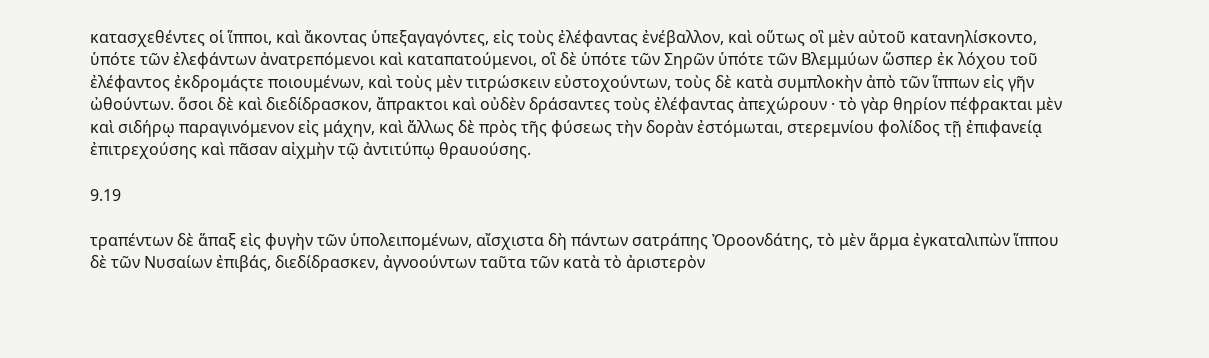κατασχεθέντες οἱ ἵπποι, καὶ ἄκοντας ὑπεξαγαγόντες, εἰς τοὺς ἐλέφαντας ἐνέβαλλον, καὶ οὕτως οἳ μὲν αὐτοῦ κατανηλίσκοντο, ὑπότε τῶν ἐλεφάντων ἀνατρεπόμενοι καὶ καταπατούμενοι, οἳ δὲ ὑπότε τῶν Σηρῶν ὑπότε τῶν Βλεμμύων ὥσπερ ἐκ λόχου τοῦ ἐλέφαντος ἐκδρομάςτε ποιουμένων, καὶ τοὺς μὲν τιτρώσκειν εὐστοχούντων, τοὺς δὲ κατὰ συμπλοκὴν ἀπὸ τῶν ἵππων εἰς γῆν ὠθούντων. ὅσοι δὲ καὶ διεδίδρασκον, ἄπρακτοι καὶ οὐδὲν δράσαντες τοὺς ἐλέφαντας ἀπεχώρουν · τὸ γὰρ θηρίον πέφρακται μὲν καὶ σιδήρῳ παραγινόμενον εἰς μάχην, καὶ ἄλλως δὲ πρὸς τῆς φύσεως τὴν δορὰν ἐστόμωται, στερεμνίου φολίδος τῇ ἐπιφανείᾳ ἐπιτρεχούσης καὶ πᾶσαν αἰχμὴν τῷ ἀντιτύπῳ θραυούσης.

9.19

τραπέντων δὲ ἅπαξ εἰς φυγὴν τῶν ὑπολειπομένων, αἴσχιστα δὴ πάντων σατράπης Ὀροονδάτης, τὸ μὲν ἅρμα ἐγκαταλιπὼν ἵππου δὲ τῶν Νυσαίων ἐπιβάς, διεδίδρασκεν, ἀγνοούντων ταῦτα τῶν κατὰ τὸ ἀριστερὸν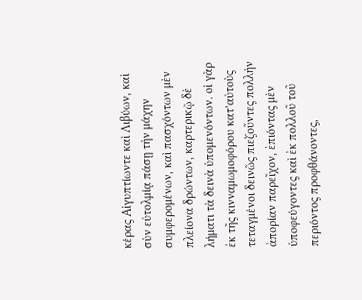κέρας Αἰγυπτίωντε καὶ Λιβύων, καὶ σὺν εὐτολμίᾳ πάσῃ τὴν μάχην συμφερομένων, καὶ πασχόντων μὲν πλείονα δρώντων, καρτερικῷ δὲ λήματι τὰ δεινὰ ὑπομενόντων. οἱ γὰρ ἐκ τῆς κινναμωμοφόρου κατ’αὐτοὺς τεταγμένοι δεινῶς πιεζοῦντες πολλὴν ἀπορίαν παρεῖχον, ἐπιόντας μὲν ὑποφεύγοντες καὶ ἐκ πολλοῦ τοῦ περιόντος προφθάνοντες,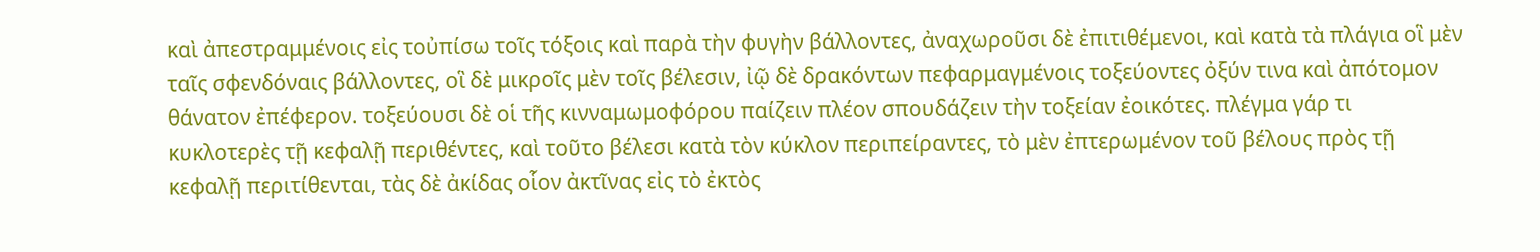καὶ ἀπεστραμμένοις εἰς τοὐπίσω τοῖς τόξοις καὶ παρὰ τὴν φυγὴν βάλλοντες, ἀναχωροῦσι δὲ ἐπιτιθέμενοι, καὶ κατὰ τὰ πλάγια οἳ μὲν ταῖς σφενδόναις βάλλοντες, οἳ δὲ μικροῖς μὲν τοῖς βέλεσιν, ἰῷ δὲ δρακόντων πεφαρμαγμένοις τοξεύοντες ὀξύν τινα καὶ ἀπότομον θάνατον ἐπέφερον. τοξεύουσι δὲ οἱ τῆς κινναμωμοφόρου παίζειν πλέον σπουδάζειν τὴν τοξείαν ἐοικότες. πλέγμα γάρ τι κυκλοτερὲς τῇ κεφαλῇ περιθέντες, καὶ τοῦτο βέλεσι κατὰ τὸν κύκλον περιπείραντες, τὸ μὲν ἐπτερωμένον τοῦ βέλους πρὸς τῇ κεφαλῇ περιτίθενται, τὰς δὲ ἀκίδας οἷον ἀκτῖνας εἰς τὸ ἐκτὸς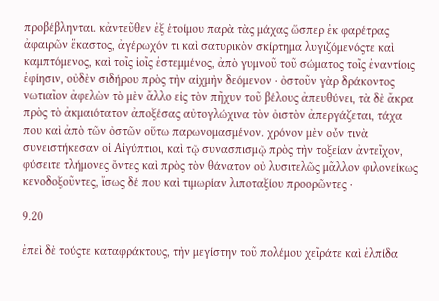προβέβληνται. κἀντεῦθεν ἐξ ἑτοίμου παρὰ τὰς μάχας ὥσπερ ἐκ φαρέτρας ἀφαιρῶν ἕκαστος, ἀγέρωχόν τι καὶ σατυρικὸν σκίρτημα λυγιζόμενόςτε καὶ καμπτόμενος, καὶ τοῖς ἰοῖς ἐστεμμένος, ἀπὸ γυμνοῦ τοῦ σώματος τοῖς ἐναντίοις ἐφίησιν, οὐδὲν σιδήρου πρὸς τὴν αἰχμὴν δεόμενον · ὀστοῦν γὰρ δράκοντος νωτιαῖον ἀφελὼν τὸ μὲν ἄλλο εἰς τὸν πῆχυν τοῦ βέλους ἀπευθύνει, τὰ δὲ ἄκρα πρὸς τὸ ἀκμαιότατον ἀποξέσας αὐτογλώχινα τὸν ὀιστὸν ἀπεργάζεται, τάχα που καὶ ἀπὸ τῶν ὀστῶν οὕτω παρωνομασμένον. χρόνον μὲν οὖν τινὰ συνειστήκεσαν οἱ Αἰγύπτιοι, καὶ τῷ συνασπισμῷ πρὸς τὴν τοξείαν ἀντεῖχον, φύσειτε τλήμονες ὄντες καὶ πρὸς τὸν θάνατον οὐ λυσιτελῶς μᾶλλον φιλονείκως κενοδοξοῦντες, ἴσως δέ που καὶ τιμωρίαν λιποταξίου προορῶντες ·

9.20

ἐπεὶ δὲ τούςτε καταφράκτους, τὴν μεγίστην τοῦ πολέμου χεῖράτε καὶ ἐλπίδα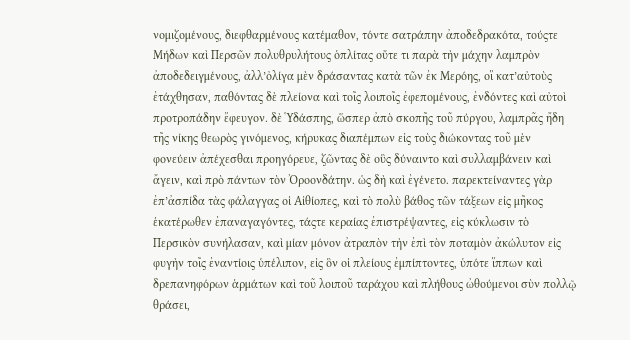νομιζομένους, διεφθαρμένους κατέμαθον, τόντε σατράπην ἀποδεδρακότα, τούςτε Μήδων καὶ Περσῶν πολυθρυλήτους ὁπλίτας οὔτε τι παρὰ τὴν μάχην λαμπρὸν ἀποδεδειγμένους, ἀλλ’ὀλίγα μὲν δράσαντας κατὰ τῶν ἐκ Μερόης, οἳ κατ’αὐτοὺς ἐτάχθησαν, παθόντας δὲ πλείονα καὶ τοῖς λοιποῖς ἐφεπομένους, ἐνδόντες καὶ αὐτοὶ προτροπάδην ἔφευγον. δὲ Ὑδάσπης, ὥσπερ ἀπὸ σκοπῆς τοῦ πύργου, λαμπρᾶς ἤδη τῆς νίκης θεωρὸς γινόμενος, κήρυκας διαπέμπων εἰς τοὺς διώκοντας τοῦ μὲν φονεύειν ἀπέχεσθαι προηγόρευε, ζῶντας δὲ οὓς δύναιντο καὶ συλλαμβάνειν καὶ ἄγειν, καὶ πρὸ πάντων τὸν Ὀροονδάτην. ὡς δὴ καὶ ἐγένετο. παρεκτείναντες γὰρ ἐπ’ἀσπίδα τὰς φάλαγγας οἱ Αἰθίοπες, καὶ τὸ πολὺ βάθος τῶν τάξεων εἰς μῆκος ἑκατέρωθεν ἐπαναγαγόντες, τάςτε κεραίας ἐπιστρέψαντες, εἰς κύκλωσιν τὸ Περσικὸν συνήλασαν, καὶ μίαν μόνον ἀτραπὸν τὴν ἐπὶ τὸν ποταμὸν ἀκώλυτον εἰς φυγὴν τοῖς ἐναντίοις ὑπέλιπον, εἰς ὃν οἱ πλείους ἐμπίπτοντες, ὑπότε ἵππων καὶ δρεπανηφόρων ἁρμάτων καὶ τοῦ λοιποῦ ταράχου καὶ πλήθους ὠθούμενοι σὺν πολλῷ θράσει,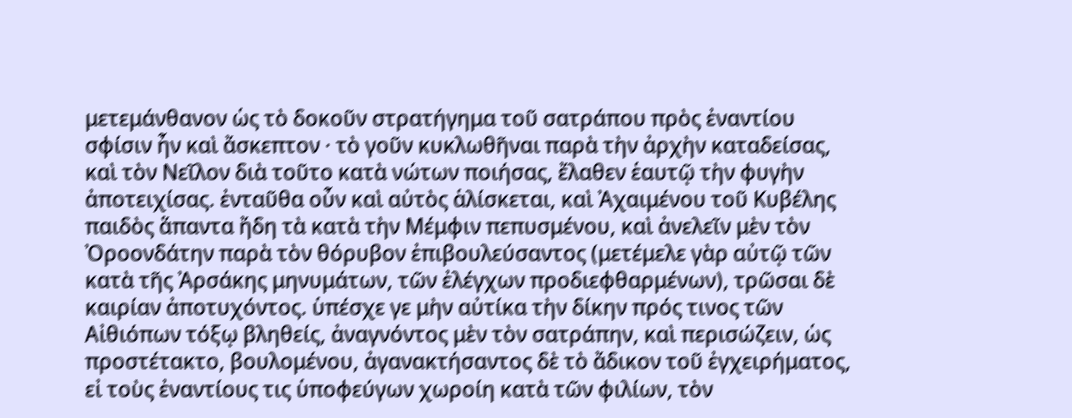μετεμάνθανον ὡς τὸ δοκοῦν στρατήγημα τοῦ σατράπου πρὸς ἐναντίου σφίσιν ἦν καὶ ἄσκεπτον · τὸ γοῦν κυκλωθῆναι παρὰ τὴν ἀρχὴν καταδείσας, καὶ τὸν Νεῖλον διὰ τοῦτο κατὰ νώτων ποιήσας, ἔλαθεν ἑαυτῷ τὴν φυγὴν ἀποτειχίσας. ἐνταῦθα οὖν καὶ αὐτὸς ἁλίσκεται, καὶ Ἀχαιμένου τοῦ Κυβέλης παιδὸς ἅπαντα ἤδη τὰ κατὰ τὴν Μέμφιν πεπυσμένου, καὶ ἀνελεῖν μὲν τὸν Ὀροονδάτην παρὰ τὸν θόρυβον ἐπιβουλεύσαντος (μετέμελε γὰρ αὐτῷ τῶν κατὰ τῆς Ἀρσάκης μηνυμάτων, τῶν ἐλέγχων προδιεφθαρμένων), τρῶσαι δὲ καιρίαν ἀποτυχόντος. ὑπέσχε γε μὴν αὐτίκα τὴν δίκην πρός τινος τῶν Αἰθιόπων τόξῳ βληθείς, ἀναγνόντος μὲν τὸν σατράπην, καὶ περισώζειν, ὡς προστέτακτο, βουλομένου, ἀγανακτήσαντος δὲ τὸ ἄδικον τοῦ ἐγχειρήματος, εἰ τοὺς ἐναντίους τις ὑποφεύγων χωροίη κατὰ τῶν φιλίων, τὸν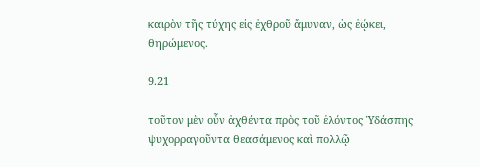καιρὸν τῆς τύχης εἰς ἐχθροῦ ἄμυναν, ὡς ἐῴκει, θηρώμενος.

9.21

τοῦτον μὲν οὖν ἀχθέντα πρὸς τοῦ ἑλόντος Ὑδάσπης ψυχορραγοῦντα θεασάμενος καὶ πολλῷ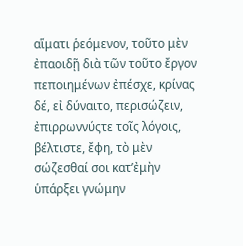αἵματι ῥεόμενον, τοῦτο μὲν ἐπαοιδῇ διὰ τῶν τοῦτο ἔργον πεποιημένων ἐπέσχε, κρίνας δέ, εἰ δύναιτο, περισώζειν, ἐπιρρωννύςτε τοῖς λόγοις, βέλτιστε, ἔφη, τὸ μὲν σώζεσθαί σοι κατ’ἐμὴν ὑπάρξει γνώμην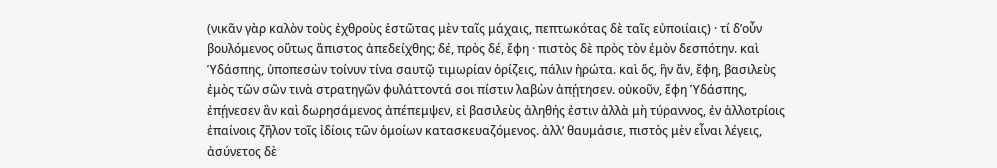(νικᾶν γὰρ καλὸν τοὺς ἐχθροὺς ἑστῶτας μὲν ταῖς μάχαις, πεπτωκότας δὲ ταῖς εὐποιίαις) · τί δ’οὖν βουλόμενος οὕτως ἄπιστος ἀπεδείχθης; δέ, πρὸς δέ, ἔφη · πιστὸς δὲ πρὸς τὸν ἐμὸν δεσπότην. καὶ Ὑδάσπης, ὑποπεσὼν τοίνυν τίνα σαυτῷ τιμωρίαν ὁρίζεις, πάλιν ἠρώτα. καὶ ὅς, ἣν ἄν, ἔφη, βασιλεὺς ἐμὸς τῶν σῶν τινὰ στρατηγῶν φυλάττοντά σοι πίστιν λαβὼν ἀπῄτησεν. οὐκοῦν, ἔφη Ὑδάσπης, ἐπῄνεσεν ἂν καὶ δωρησάμενος ἀπέπεμψεν, εἰ βασιλεὺς ἀληθής ἐστιν ἀλλὰ μὴ τύραννος, ἐν ἀλλοτρίοις ἐπαίνοις ζῆλον τοῖς ἰδίοις τῶν ὁμοίων κατασκευαζόμενος. ἀλλ’ θαυμάσιε, πιστὸς μὲν εἶναι λέγεις, ἀσύνετος δὲ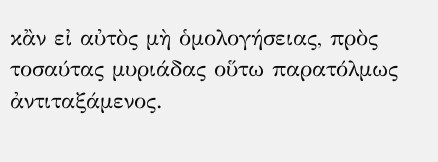κἂν εἰ αὐτὸς μὴ ὁμολογήσειας, πρὸς τοσαύτας μυριάδας οὕτω παρατόλμως ἀντιταξάμενος.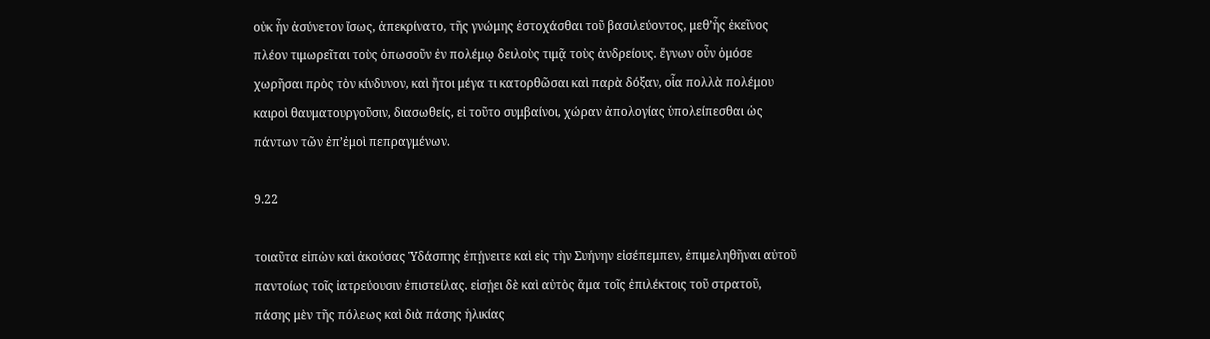οὐκ ἦν ἀσύνετον ἴσως, ἀπεκρίνατο, τῆς γνώμης ἐστοχάσθαι τοῦ βασιλεύοντος, μεθ’ἧς ἐκεῖνος πλέον τιμωρεῖται τοὺς ὁπωσοῦν ἐν πολέμῳ δειλοὺς τιμᾷ τοὺς ἀνδρείους. ἔγνων οὖν ὁμόσε χωρῆσαι πρὸς τὸν κίνδυνον, καὶ ἤτοι μέγα τι κατορθῶσαι καὶ παρὰ δόξαν, οἷα πολλὰ πολέμου καιροὶ θαυματουργοῦσιν, διασωθείς, εἰ τοῦτο συμβαίνοι, χώραν ἀπολογίας ὑπολείπεσθαι ὡς πάντων τῶν ἐπ’ἐμοὶ πεπραγμένων.

9.22

τοιαῦτα εἰπὼν καὶ ἀκούσας Ὑδάσπης ἐπῄνειτε καὶ εἰς τὴν Συήνην εἰσέπεμπεν, ἐπιμεληθῆναι αὐτοῦ παντοίως τοῖς ἰατρεύουσιν ἐπιστείλας. εἰσῄει δὲ καὶ αὐτὸς ἅμα τοῖς ἐπιλέκτοις τοῦ στρατοῦ, πάσης μὲν τῆς πόλεως καὶ διὰ πάσης ἡλικίας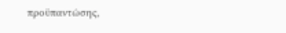προϋπαντώσης,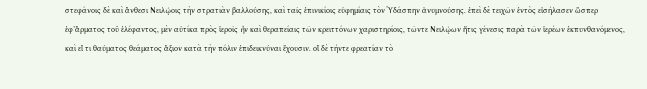στεφάνοις δὲ καὶ ἄνθεσι Νειλῴοις τὴν στρατιὰν βαλλούσης, καὶ ταῖς ἐπινικίοις εὐφημίαις τὸν Ὑδάσπην ἀνυμνούσης. ἐπεὶ δὲ τειχῶν ἐντὸς εἰσήλασεν ὥσπερ ἐφ’ἅρματος τοῦ ἐλέφαντος, μὲν αὐτίκα πρὸς ἱεροῖς ἦν καὶ θεραπείαις τῶν κρειττόνων χαριστηρίοις, τῶντε Νειλῴων ἥτις γένεσις παρὰ τῶν ἱερέων ἐκπυνθανόμενος, καὶ εἴ τι θαύματος θεάματος ἄξιον κατὰ τὴν πόλιν ἐπιδεικνύναι ἔχουσιν. οἳ δὲ τήντε φρεατίαν τὸ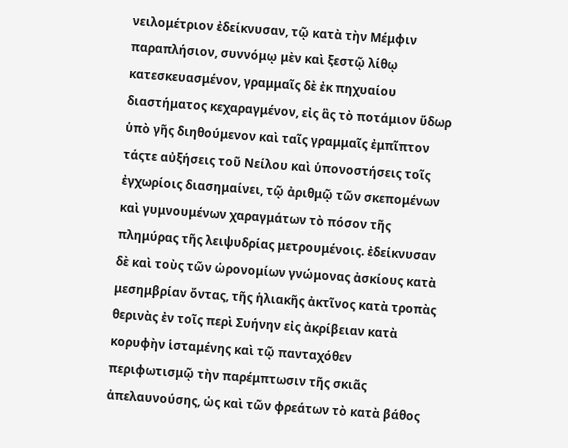νειλομέτριον ἐδείκνυσαν, τῷ κατὰ τὴν Μέμφιν παραπλήσιον, συννόμῳ μὲν καὶ ξεστῷ λίθῳ κατεσκευασμένον, γραμμαῖς δὲ ἐκ πηχυαίου διαστήματος κεχαραγμένον, εἰς ἃς τὸ ποτάμιον ὕδωρ ὑπὸ γῆς διηθούμενον καὶ ταῖς γραμμαῖς ἐμπῖπτον τάςτε αὐξήσεις τοῦ Νείλου καὶ ὑπονοστήσεις τοῖς ἐγχωρίοις διασημαίνει, τῷ ἀριθμῷ τῶν σκεπομένων καὶ γυμνουμένων χαραγμάτων τὸ πόσον τῆς πλημύρας τῆς λειψυδρίας μετρουμένοις. ἐδείκνυσαν δὲ καὶ τοὺς τῶν ὡρονομίων γνώμονας ἀσκίους κατὰ μεσημβρίαν ὄντας, τῆς ἡλιακῆς ἀκτῖνος κατὰ τροπὰς θερινὰς ἐν τοῖς περὶ Συήνην εἰς ἀκρίβειαν κατὰ κορυφὴν ἱσταμένης καὶ τῷ πανταχόθεν περιφωτισμῷ τὴν παρέμπτωσιν τῆς σκιᾶς ἀπελαυνούσης, ὡς καὶ τῶν φρεάτων τὸ κατὰ βάθος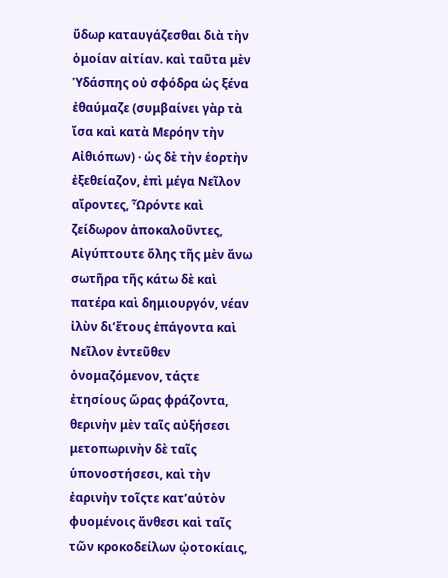ὕδωρ καταυγάζεσθαι διὰ τὴν ὁμοίαν αἰτίαν. καὶ ταῦτα μὲν Ὑδάσπης οὐ σφόδρα ὡς ξένα ἐθαύμαζε (συμβαίνει γὰρ τὰ ἴσα καὶ κατὰ Μερόην τὴν Αἰθιόπων) · ὡς δὲ τὴν ἑορτὴν ἐξεθείαζον, ἐπὶ μέγα Νεῖλον αἴροντες, Ὦρόντε καὶ ζείδωρον ἀποκαλοῦντες, Αἰγύπτουτε ὅλης τῆς μὲν ἄνω σωτῆρα τῆς κάτω δὲ καὶ πατέρα καὶ δημιουργόν, νέαν ἰλὺν δι’ἔτους ἐπάγοντα καὶ Νεῖλον ἐντεῦθεν ὀνομαζόμενον, τάςτε ἐτησίους ὥρας φράζοντα, θερινὴν μὲν ταῖς αὐξήσεσι μετοπωρινὴν δὲ ταῖς ὑπονοστήσεσι, καὶ τὴν ἐαρινὴν τοῖςτε κατ’αὐτὸν φυομένοις ἄνθεσι καὶ ταῖς τῶν κροκοδείλων ᾠοτοκίαις,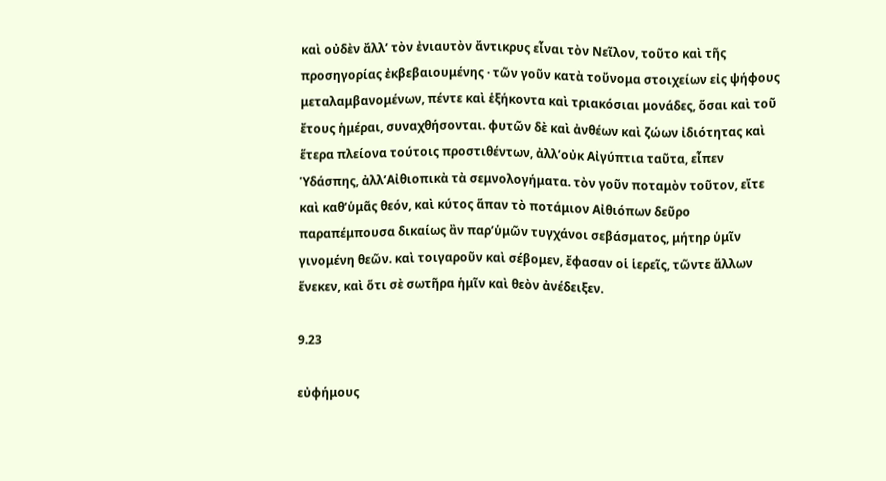καὶ οὐδὲν ἄλλ’ τὸν ἐνιαυτὸν ἄντικρυς εἶναι τὸν Νεῖλον, τοῦτο καὶ τῆς προσηγορίας ἐκβεβαιουμένης · τῶν γοῦν κατὰ τοὔνομα στοιχείων εἰς ψήφους μεταλαμβανομένων, πέντε καὶ ἑξήκοντα καὶ τριακόσιαι μονάδες, ὅσαι καὶ τοῦ ἔτους ἡμέραι, συναχθήσονται. φυτῶν δὲ καὶ ἀνθέων καὶ ζώων ἰδιότητας καὶ ἕτερα πλείονα τούτοις προστιθέντων, ἀλλ’οὐκ Αἰγύπτια ταῦτα, εἶπεν Ὑδάσπης, ἀλλ’Αἰθιοπικὰ τὰ σεμνολογήματα. τὸν γοῦν ποταμὸν τοῦτον, εἴτε καὶ καθ’ὑμᾶς θεόν, καὶ κύτος ἅπαν τὸ ποτάμιον Αἰθιόπων δεῦρο παραπέμπουσα δικαίως ἂν παρ’ὑμῶν τυγχάνοι σεβάσματος, μήτηρ ὑμῖν γινομένη θεῶν. καὶ τοιγαροῦν καὶ σέβομεν, ἔφασαν οἱ ἱερεῖς, τῶντε ἄλλων ἕνεκεν, καὶ ὅτι σὲ σωτῆρα ἡμῖν καὶ θεὸν ἀνέδειξεν.

9.23

εὐφήμους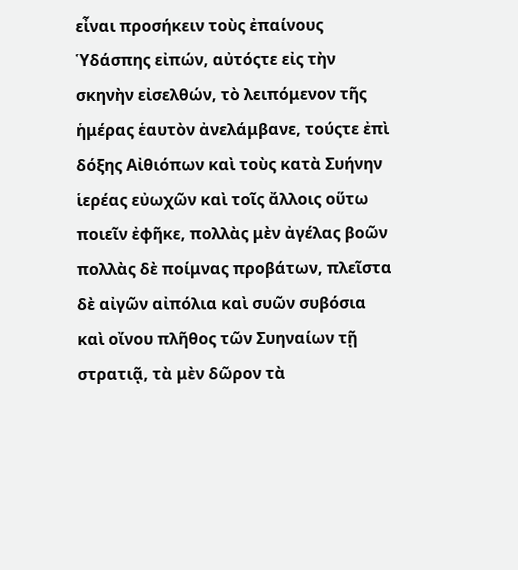εἶναι προσήκειν τοὺς ἐπαίνους Ὑδάσπης εἰπών, αὐτόςτε εἰς τὴν σκηνὴν εἰσελθών, τὸ λειπόμενον τῆς ἡμέρας ἑαυτὸν ἀνελάμβανε, τούςτε ἐπὶ δόξης Αἰθιόπων καὶ τοὺς κατὰ Συήνην ἱερέας εὐωχῶν καὶ τοῖς ἄλλοις οὕτω ποιεῖν ἐφῆκε, πολλὰς μὲν ἀγέλας βοῶν πολλὰς δὲ ποίμνας προβάτων, πλεῖστα δὲ αἰγῶν αἰπόλια καὶ συῶν συβόσια καὶ οἴνου πλῆθος τῶν Συηναίων τῇ στρατιᾷ, τὰ μὲν δῶρον τὰ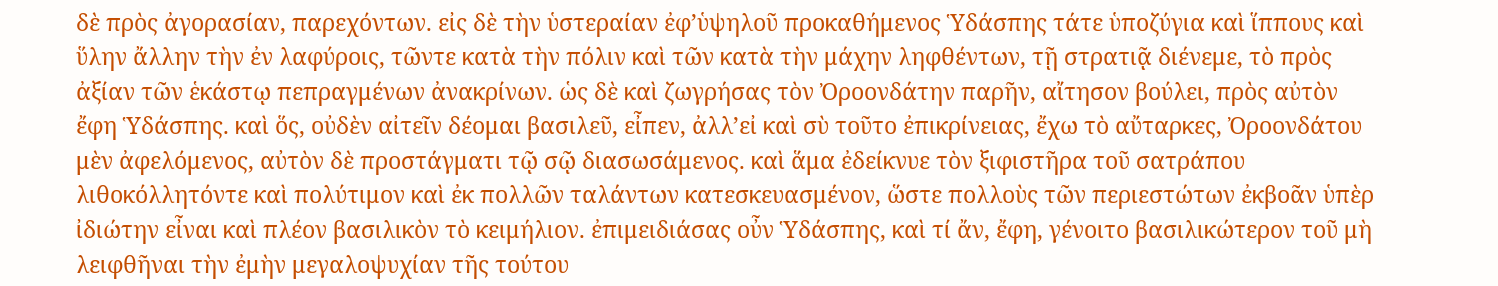δὲ πρὸς ἀγορασίαν, παρεχόντων. εἰς δὲ τὴν ὑστεραίαν ἐφ’ὑψηλοῦ προκαθήμενος Ὑδάσπης τάτε ὑποζύγια καὶ ἵππους καὶ ὕλην ἄλλην τὴν ἐν λαφύροις, τῶντε κατὰ τὴν πόλιν καὶ τῶν κατὰ τὴν μάχην ληφθέντων, τῇ στρατιᾷ διένεμε, τὸ πρὸς ἀξίαν τῶν ἑκάστῳ πεπραγμένων ἀνακρίνων. ὡς δὲ καὶ ζωγρήσας τὸν Ὀροονδάτην παρῆν, αἴτησον βούλει, πρὸς αὐτὸν ἔφη Ὑδάσπης. καὶ ὅς, οὐδὲν αἰτεῖν δέομαι βασιλεῦ, εἶπεν, ἀλλ’εἰ καὶ σὺ τοῦτο ἐπικρίνειας, ἔχω τὸ αὔταρκες, Ὀροονδάτου μὲν ἀφελόμενος, αὐτὸν δὲ προστάγματι τῷ σῷ διασωσάμενος. καὶ ἅμα ἐδείκνυε τὸν ξιφιστῆρα τοῦ σατράπου λιθοκόλλητόντε καὶ πολύτιμον καὶ ἐκ πολλῶν ταλάντων κατεσκευασμένον, ὥστε πολλοὺς τῶν περιεστώτων ἐκβοᾶν ὑπὲρ ἰδιώτην εἶναι καὶ πλέον βασιλικὸν τὸ κειμήλιον. ἐπιμειδιάσας οὖν Ὑδάσπης, καὶ τί ἄν, ἔφη, γένοιτο βασιλικώτερον τοῦ μὴ λειφθῆναι τὴν ἐμὴν μεγαλοψυχίαν τῆς τούτου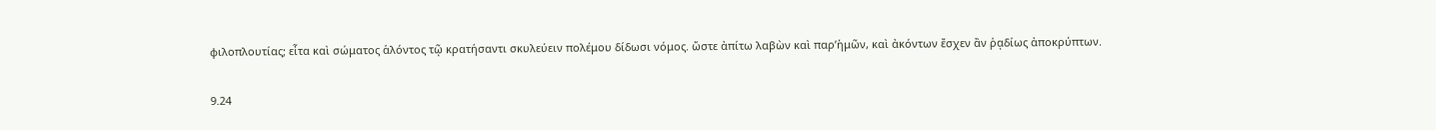φιλοπλουτίας; εἶτα καὶ σώματος ἁλόντος τῷ κρατήσαντι σκυλεύειν πολέμου δίδωσι νόμος. ὥστε ἀπίτω λαβὼν καὶ παρ’ἡμῶν, καὶ ἀκόντων ἔσχεν ἂν ῥᾳδίως ἀποκρύπτων.

9.24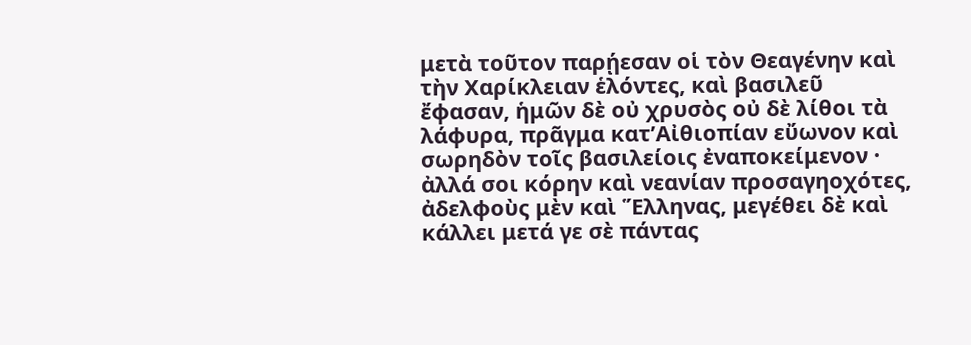μετὰ τοῦτον παρῄεσαν οἱ τὸν Θεαγένην καὶ τὴν Χαρίκλειαν ἑλόντες, καὶ βασιλεῦ ἔφασαν, ἡμῶν δὲ οὐ χρυσὸς οὐ δὲ λίθοι τὰ λάφυρα, πρᾶγμα κατ’Αἰθιοπίαν εὔωνον καὶ σωρηδὸν τοῖς βασιλείοις ἐναποκείμενον · ἀλλά σοι κόρην καὶ νεανίαν προσαγηοχότες, ἀδελφοὺς μὲν καὶ Ἕλληνας, μεγέθει δὲ καὶ κάλλει μετά γε σὲ πάντας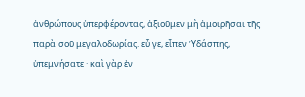ἀνθρώπους ὑπερφέροντας, ἀξιοῦμεν μὴ ἀμοιρῆσαι τῆς παρὰ σοῦ μεγαλοδωρίας. εὖ γε, εἶπεν Ὑδάσπης, ὑπεμνήσατε · καὶ γὰρ ἐν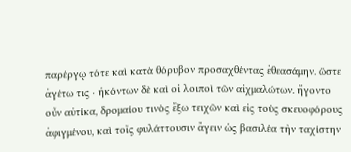παρέργῳ τότε καὶ κατὰ θόρυβον προσαχθέντας ἐθεασάμην. ὥστε ἀγέτω τις · ἡκόντων δὲ καὶ οἱ λοιποὶ τῶν αἰχμαλώτων. ἤγοντο οὖν αὐτίκα, δρομαίου τινὸς ἔξω τειχῶν καὶ εἰς τοὺς σκευοφόρους ἀφιγμένου, καὶ τοῖς φυλάττουσιν ἄγειν ὡς βασιλέα τὴν ταχίστην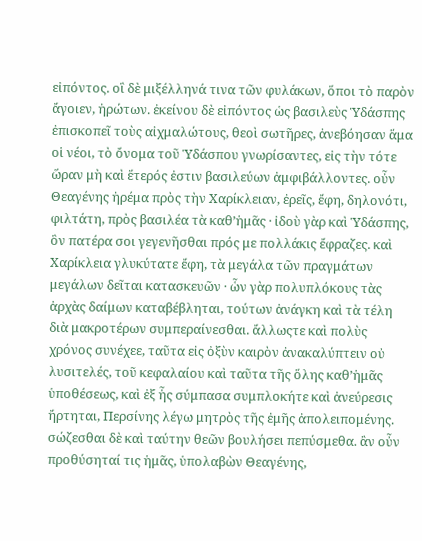εἰπόντος. οἳ δὲ μιξέλληνά τινα τῶν φυλάκων, ὅποι τὸ παρὸν ἄγοιεν, ἠρώτων. ἐκείνου δὲ εἰπόντος ὡς βασιλεὺς Ὑδάσπης ἐπισκοπεῖ τοὺς αἰχμαλώτους, θεοὶ σωτῆρες, ἀνεβόησαν ἅμα οἱ νέοι, τὸ ὄνομα τοῦ Ὑδάσπου γνωρίσαντες, εἰς τὴν τότε ὥραν μὴ καὶ ἕτερός ἐστιν βασιλεύων ἀμφιβάλλοντες. οὖν Θεαγένης ἠρέμα πρὸς τὴν Χαρίκλειαν, ἐρεῖς, ἔφη, δηλονότι, φιλτάτη, πρὸς βασιλέα τὰ καθ’ἡμᾶς · ἰδοὺ γὰρ καὶ Ὑδάσπης, ὃν πατέρα σοι γεγενῆσθαι πρός με πολλάκις ἔφραζες. καὶ Χαρίκλεια γλυκύτατε ἔφη, τὰ μεγάλα τῶν πραγμάτων μεγάλων δεῖται κατασκευῶν · ὧν γὰρ πολυπλόκους τὰς ἀρχὰς δαίμων καταβέβληται, τούτων ἀνάγκη καὶ τὰ τέλη διὰ μακροτέρων συμπεραίνεσθαι. ἄλλωςτε καὶ πολὺς χρόνος συνέχεε, ταῦτα εἰς ὀξὺν καιρὸν ἀνακαλύπτειν οὐ λυσιτελές, τοῦ κεφαλαίου καὶ ταῦτα τῆς ὅλης καθ’ἡμᾶς ὑποθέσεως, καὶ ἐξ ἧς σύμπασα συμπλοκήτε καὶ ἀνεύρεσις ἤρτηται, Περσίνης λέγω μητρὸς τῆς ἐμῆς ἀπολειπομένης. σώζεσθαι δὲ καὶ ταύτην θεῶν βουλήσει πεπύσμεθα. ἂν οὖν προθύσηταί τις ἡμᾶς, ὑπολαβὼν Θεαγένης,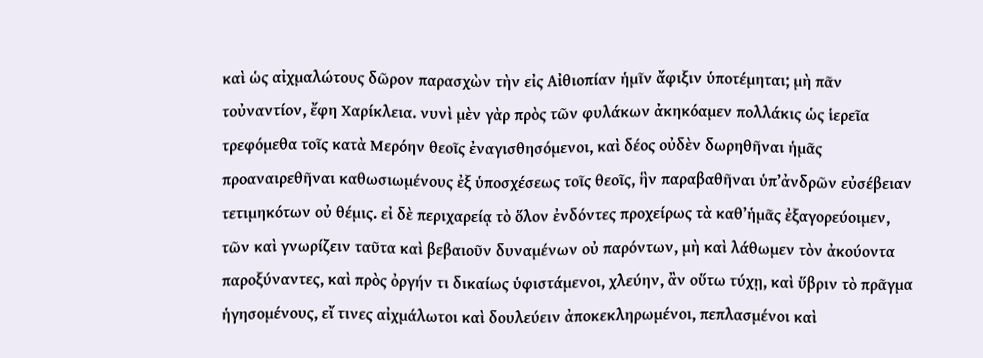καὶ ὡς αἰχμαλώτους δῶρον παρασχὼν τὴν εἰς Αἰθιοπίαν ἡμῖν ἄφιξιν ὑποτέμηται; μὴ πᾶν τοὐναντίον, ἔφη Χαρίκλεια. νυνὶ μὲν γὰρ πρὸς τῶν φυλάκων ἀκηκόαμεν πολλάκις ὡς ἱερεῖα τρεφόμεθα τοῖς κατὰ Μερόην θεοῖς ἐναγισθησόμενοι, καὶ δέος οὐδὲν δωρηθῆναι ἡμᾶς προαναιρεθῆναι καθωσιωμένους ἐξ ὑποσχέσεως τοῖς θεοῖς, ἣν παραβαθῆναι ὑπ’ἀνδρῶν εὐσέβειαν τετιμηκότων οὐ θέμις. εἰ δὲ περιχαρείᾳ τὸ ὅλον ἐνδόντες προχείρως τὰ καθ’ἡμᾶς ἐξαγορεύοιμεν, τῶν καὶ γνωρίζειν ταῦτα καὶ βεβαιοῦν δυναμένων οὐ παρόντων, μὴ καὶ λάθωμεν τὸν ἀκούοντα παροξύναντες, καὶ πρὸς ὀργήν τι δικαίως ὑφιστάμενοι, χλεύην, ἂν οὕτω τύχῃ, καὶ ὕβριν τὸ πρᾶγμα ἡγησομένους, εἴ τινες αἰχμάλωτοι καὶ δουλεύειν ἀποκεκληρωμένοι, πεπλασμένοι καὶ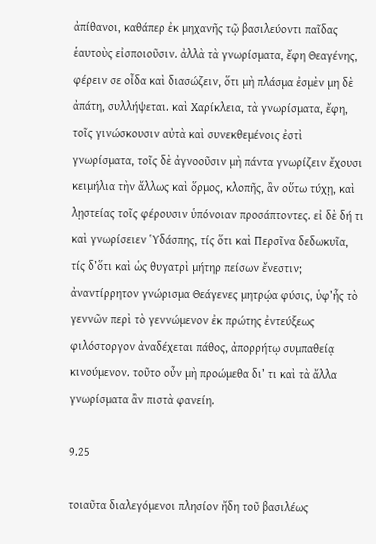ἀπίθανοι, καθάπερ ἐκ μηχανῆς τῷ βασιλεύοντι παῖδας ἑαυτοὺς εἰσποιοῦσιν. ἀλλὰ τὰ γνωρίσματα, ἔφη Θεαγένης, φέρειν σε οἶδα καὶ διασώζειν, ὅτι μὴ πλάσμα ἐσμὲν μη δὲ ἀπάτη, συλλήψεται. καὶ Χαρίκλεια, τὰ γνωρίσματα, ἔφη, τοῖς γινώσκουσιν αὐτὰ καὶ συνεκθεμένοις ἐστὶ γνωρίσματα, τοῖς δὲ ἀγνοοῦσιν μὴ πάντα γνωρίζειν ἔχουσι κειμήλια τὴν ἄλλως καὶ ὅρμος, κλοπῆς, ἂν οὕτω τύχῃ, καὶ λῃστείας τοῖς φέρουσιν ὑπόνοιαν προσάπτοντες. εἰ δὲ δή τι καὶ γνωρίσειεν Ὑδάσπης, τίς ὅτι καὶ Περσῖνα δεδωκυῖα, τίς δ’ὅτι καὶ ὡς θυγατρὶ μήτηρ πείσων ἔνεστιν; ἀναντίρρητον γνώρισμα Θεάγενες μητρῴα φύσις, ὑφ’ἧς τὸ γεννῶν περὶ τὸ γεννώμενον ἐκ πρώτης ἐντεύξεως φιλόστοργον ἀναδέχεται πάθος, ἀπορρήτῳ συμπαθείᾳ κινούμενον. τοῦτο οὖν μὴ προώμεθα δι’ τι καὶ τὰ ἄλλα γνωρίσματα ἂν πιστὰ φανείη.

9.25

τοιαῦτα διαλεγόμενοι πλησίον ἤδη τοῦ βασιλέως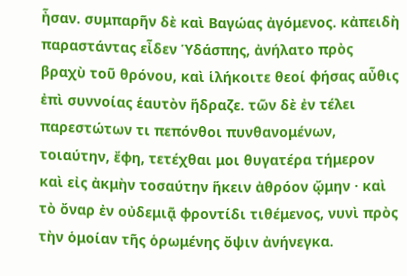ἦσαν. συμπαρῆν δὲ καὶ Βαγώας ἀγόμενος. κἀπειδὴ παραστάντας εἶδεν Ὑδάσπης, ἀνήλατο πρὸς βραχὺ τοῦ θρόνου, καὶ ἱλήκοιτε θεοί φήσας αὖθις ἐπὶ συννοίας ἑαυτὸν ἥδραζε. τῶν δὲ ἐν τέλει παρεστώτων τι πεπόνθοι πυνθανομένων, τοιαύτην, ἔφη, τετέχθαι μοι θυγατέρα τήμερον καὶ εἰς ἀκμὴν τοσαύτην ἥκειν ἀθρόον ᾤμην · καὶ τὸ ὄναρ ἐν οὐδεμιᾷ φροντίδι τιθέμενος, νυνὶ πρὸς τὴν ὁμοίαν τῆς ὁρωμένης ὄψιν ἀνήνεγκα.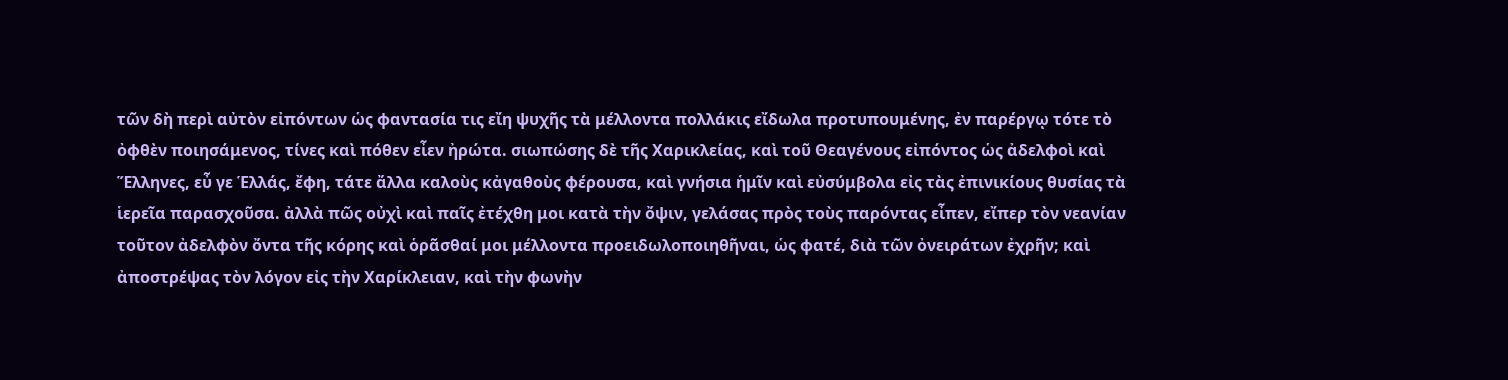τῶν δὴ περὶ αὐτὸν εἰπόντων ὡς φαντασία τις εἴη ψυχῆς τὰ μέλλοντα πολλάκις εἴδωλα προτυπουμένης, ἐν παρέργῳ τότε τὸ ὀφθὲν ποιησάμενος, τίνες καὶ πόθεν εἶεν ἠρώτα. σιωπώσης δὲ τῆς Χαρικλείας, καὶ τοῦ Θεαγένους εἰπόντος ὡς ἀδελφοὶ καὶ Ἕλληνες, εὖ γε Ἑλλάς, ἔφη, τάτε ἄλλα καλοὺς κἀγαθοὺς φέρουσα, καὶ γνήσια ἡμῖν καὶ εὐσύμβολα εἰς τὰς ἐπινικίους θυσίας τὰ ἱερεῖα παρασχοῦσα. ἀλλὰ πῶς οὐχὶ καὶ παῖς ἐτέχθη μοι κατὰ τὴν ὄψιν, γελάσας πρὸς τοὺς παρόντας εἶπεν, εἴπερ τὸν νεανίαν τοῦτον ἀδελφὸν ὄντα τῆς κόρης καὶ ὁρᾶσθαί μοι μέλλοντα προειδωλοποιηθῆναι, ὡς φατέ, διὰ τῶν ὀνειράτων ἐχρῆν; καὶ ἀποστρέψας τὸν λόγον εἰς τὴν Χαρίκλειαν, καὶ τὴν φωνὴν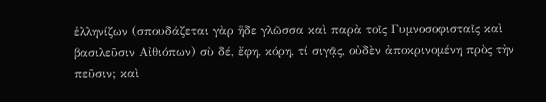ἑλληνίζων (σπουδάζεται γὰρ ἥδε γλῶσσα καὶ παρὰ τοῖς Γυμνοσοφισταῖς καὶ βασιλεῦσιν Αἰθιόπων) σὺ δέ, ἔφη, κόρη, τί σιγᾷς, οὐδὲν ἀποκρινομένη πρὸς τὴν πεῦσιν; καὶ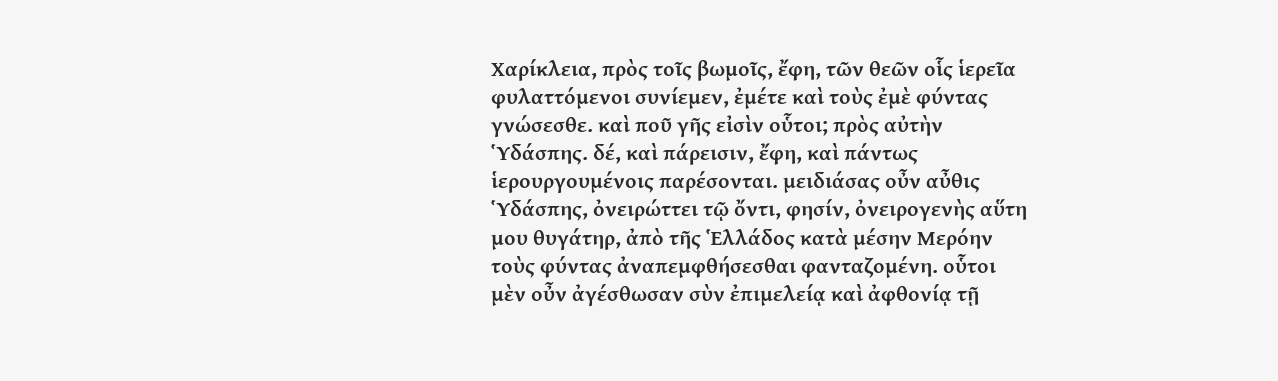Χαρίκλεια, πρὸς τοῖς βωμοῖς, ἔφη, τῶν θεῶν οἷς ἱερεῖα φυλαττόμενοι συνίεμεν, ἐμέτε καὶ τοὺς ἐμὲ φύντας γνώσεσθε. καὶ ποῦ γῆς εἰσὶν οὗτοι; πρὸς αὐτὴν Ὑδάσπης. δέ, καὶ πάρεισιν, ἔφη, καὶ πάντως ἱερουργουμένοις παρέσονται. μειδιάσας οὖν αὖθις Ὑδάσπης, ὀνειρώττει τῷ ὄντι, φησίν, ὀνειρογενὴς αὕτη μου θυγάτηρ, ἀπὸ τῆς Ἑλλάδος κατὰ μέσην Μερόην τοὺς φύντας ἀναπεμφθήσεσθαι φανταζομένη. οὗτοι μὲν οὖν ἀγέσθωσαν σὺν ἐπιμελείᾳ καὶ ἀφθονίᾳ τῇ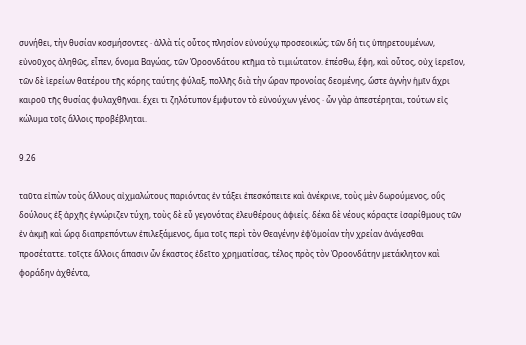συνήθει, τὴν θυσίαν κοσμήσοντες · ἀλλὰ τίς οὗτος πλησίον εὐνούχῳ προσεοικώς; τῶν δή τις ὑπηρετουμένων, εὐνοῦχος ἀληθῶς, εἶπεν, ὄνομα Βαγώας, τῶν Ὀροονδάτου κτῆμα τὸ τιμιώτατον. ἑπέσθω, ἔφη, καὶ οὗτος, οὐχ ἱερεῖον, τῶν δὲ ἱερείων θατέρου τῆς κόρης ταύτης φύλαξ, πολλῆς διὰ τὴν ὥραν προνοίας δεομένης, ὥστε ἁγνὴν ἡμῖν ἄχρι καιροῦ τῆς θυσίας φυλαχθῆναι. ἔχει τι ζηλότυπον ἔμφυτον τὸ εὐνούχων γένος · ὧν γὰρ ἀπεστέρηται, τούτων εἰς κώλυμα τοῖς ἄλλοις προβέβληται.

9.26

ταῦτα εἰπὼν τοὺς ἄλλους αἰχμαλώτους παριόντας ἐν τάξει ἐπεσκόπειτε καὶ ἀνέκρινε, τοὺς μὲν δωρούμενος, οὓς δούλους ἐξ ἀρχῆς ἐγνώριζεν τύχη, τοὺς δὲ εὖ γεγονότας ἐλευθέρους ἀφιείς. δέκα δὲ νέους κόραςτε ἰσαρίθμους τῶν ἐν ἀκμῇ καὶ ὥρᾳ διαπρεπόντων ἐπιλεξάμενος, ἅμα τοῖς περὶ τὸν Θεαγένην ἐφ’ὁμοίαν τὴν χρείαν ἀνάγεσθαι προσέταττε. τοῖςτε ἄλλοις ἅπασιν ὧν ἕκαστος ἐδεῖτο χρηματίσας, τέλος πρὸς τὸν Ὀροονδάτην μετάκλητον καὶ φοράδην ἀχθέντα,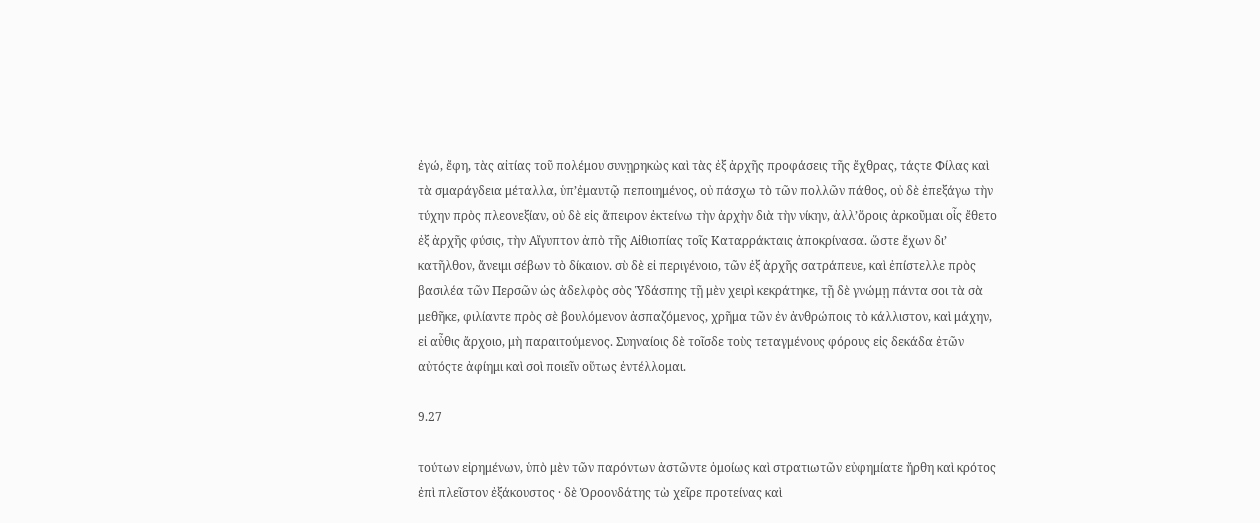ἐγώ, ἔφη, τὰς αἰτίας τοῦ πολέμου συνῃρηκὼς καὶ τὰς ἐξ ἀρχῆς προφάσεις τῆς ἔχθρας, τάςτε Φίλας καὶ τὰ σμαράγδεια μέταλλα, ὑπ’ἐμαυτῷ πεποιημένος, οὐ πάσχω τὸ τῶν πολλῶν πάθος, οὐ δὲ ἐπεξάγω τὴν τύχην πρὸς πλεονεξίαν, οὐ δὲ εἰς ἄπειρον ἐκτείνω τὴν ἀρχὴν διὰ τὴν νίκην, ἀλλ’ὅροις ἀρκοῦμαι οἷς ἔθετο ἐξ ἀρχῆς φύσις, τὴν Αἴγυπτον ἀπὸ τῆς Αἰθιοπίας τοῖς Καταρράκταις ἀποκρίνασα. ὥστε ἔχων δι’ κατῆλθον, ἄνειμι σέβων τὸ δίκαιον. σὺ δὲ εἰ περιγένοιο, τῶν ἐξ ἀρχῆς σατράπευε, καὶ ἐπίστελλε πρὸς βασιλέα τῶν Περσῶν ὡς ἀδελφὸς σὸς Ὑδάσπης τῇ μὲν χειρὶ κεκράτηκε, τῇ δὲ γνώμῃ πάντα σοι τὰ σὰ μεθῆκε, φιλίαντε πρὸς σὲ βουλόμενον ἀσπαζόμενος, χρῆμα τῶν ἐν ἀνθρώποις τὸ κάλλιστον, καὶ μάχην, εἰ αὖθις ἄρχοιο, μὴ παραιτούμενος. Συηναίοις δὲ τοῖσδε τοὺς τεταγμένους φόρους εἰς δεκάδα ἐτῶν αὐτόςτε ἀφίημι καὶ σοὶ ποιεῖν οὕτως ἐντέλλομαι.

9.27

τούτων εἰρημένων, ὑπὸ μὲν τῶν παρόντων ἀστῶντε ὁμοίως καὶ στρατιωτῶν εὐφημίατε ἤρθη καὶ κρότος ἐπὶ πλεῖστον ἐξάκουστος · δὲ Ὀροονδάτης τὼ χεῖρε προτείνας καὶ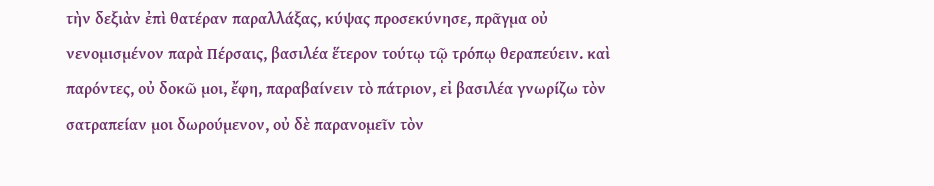τὴν δεξιὰν ἐπὶ θατέραν παραλλάξας, κύψας προσεκύνησε, πρᾶγμα οὐ νενομισμένον παρὰ Πέρσαις, βασιλέα ἕτερον τούτῳ τῷ τρόπῳ θεραπεύειν. καὶ παρόντες, οὐ δοκῶ μοι, ἔφη, παραβαίνειν τὸ πάτριον, εἰ βασιλέα γνωρίζω τὸν σατραπείαν μοι δωρούμενον, οὐ δὲ παρανομεῖν τὸν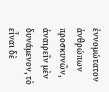ἐννομώτατον ἀνθρώπων προσκυνῶν, ἀναιρεῖν μὲν δυνάμενον, τὸ εἶναι δὲ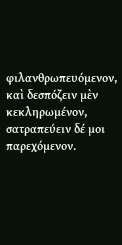φιλανθρωπευόμενον, καὶ δεσπόζειν μὲν κεκληρωμένον, σατραπεύειν δέ μοι παρεχόμενον.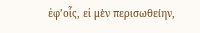ἐφ’οἷς, εἰ μὲν περισωθείην,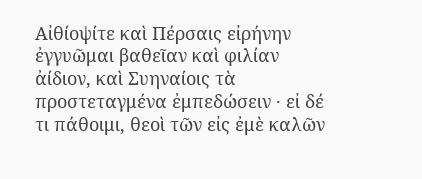Αἰθίοψίτε καὶ Πέρσαις εἰρήνην ἐγγυῶμαι βαθεῖαν καὶ φιλίαν ἀίδιον, καὶ Συηναίοις τὰ προστεταγμένα ἐμπεδώσειν · εἰ δέ τι πάθοιμι, θεοὶ τῶν εἰς ἐμὲ καλῶν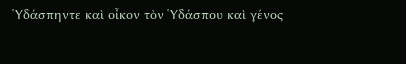Ὑδάσπηντε καὶ οἶκον τὸν Ὑδάσπου καὶ γένος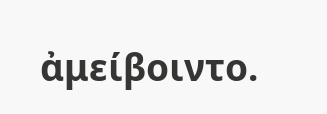ἀμείβοιντο.